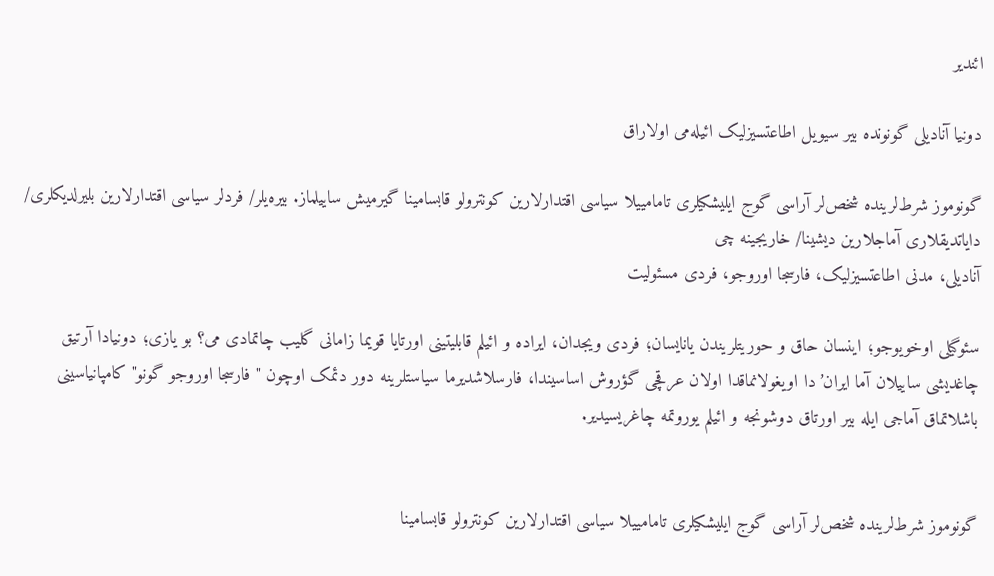ائندیر

دونیا آنادیلی گونونده بیر سیویل اطاعتسیزلیک ائیله‌می اولاراق

گونوموز شرط‌لرینده شخص‌لر آراسی گوج ایلیشکیلری تامامییلا سیاسی اقتدارلارین کونترولو قابسامینا گیرمیش ساییلماز. بیره‌یلر/ فردلر سیاسی اقتدارلارین بلیرلدیکلری/ دایاتدیقلاری آماجلارین دیشینا/ خاریجینه چی
آنادیلی، مدنی اطاعتسیزلیک، فارسجا اوروجو، فردی مسئولیت

سئوگیلی اوخویوجو؛ اینسان حاق و حوریتلریندن یانایسان؛ فردی ویجدان، ایراده و ائیلم قابلیتینی اورتایا قویما زامانی گلیب چاتمادی می؟ بو یازی؛ دونیادا آرتیق چاغدیشی ساییلان آما ایران’دا اویغولانماقدا اولان عرقچی گؤروش اساسیندا، فارسلاشدیرما سیاستلرینه دور دئمک اوچون "فارسجا اوروجو گونو" کامپانیاسینی باشلاتماق آماجی ایله بیر اورتاق دوشونجه و ائیلم یوروتمه چاغریسیدیر.


گونوموز شرط‌لرینده شخص‌لر آراسی گوج ایلیشکیلری تامامییلا سیاسی اقتدارلارین کونترولو قابسامینا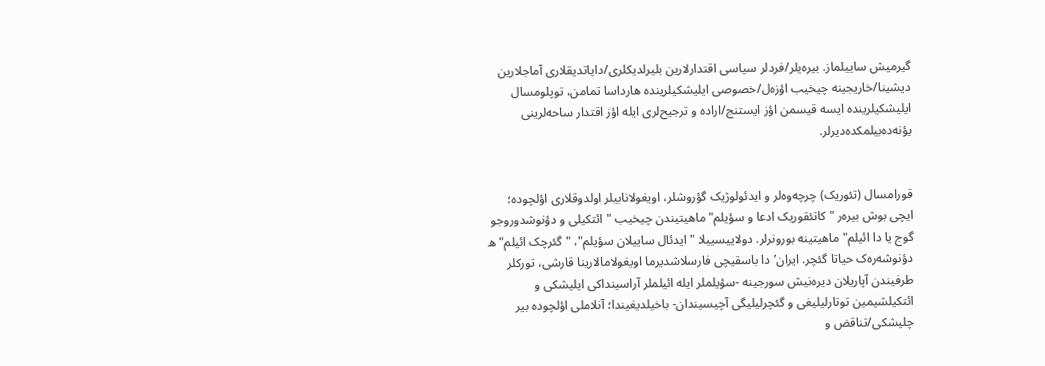گیرمیش ساییلماز. بیره‌یلر/فردلر سیاسی اقتدارلارین بلیرلدیکلری/دایاتدیقلاری آماجلارین دیشینا/خاریجینه چیخیب اؤزه‌ل/خصوصی ایلیشکیلرینده هارداسا تمامن، توپلومسال ایلیشکیلرینده ایسه قیسمن اؤز ایستنج/اراده و ترجیح‌لری ایله اؤز اقتدار ساحه‌لرینی یؤنه‌ده‌بیلمکده‌دیرلر.


قورامسال (تئوریک) چرچه‌وه‌لر و ایدئولوژیک گؤروشلر، اویغولانابیلر اولدوقلاری اؤلچوده؛ ایچی بوش بیره‌ر "کاتئقوریک ادعا و سؤیلم" ماهیتیندن چیخیب "ائتکیلی و دؤنوشدوروجو گوج یا دا ائیلم" ماهیتینه بورونرلر. دولاییسییلا "ایدئال ساییلان سؤیلم"، "گئرچک ائیلم"ه دؤنوشه‌ره‌ک حیاتا گئچر. ایران’دا باسقیچی فارسلاشدیرما اویغولاما‌لارینا قارشی، تورکلر طرفیندن آپاریلان دیره‌نیش سورجینه -سؤیلملر ایله ائیلملر آراسینداکی ایلیشکی و ائتکیلشیمین توتارلیلیغی و گئچرلیلیگی آچیسیندان- باخیلدیغیندا؛ آنلاملی اؤلچوده بیر چلیشکی/تناقض و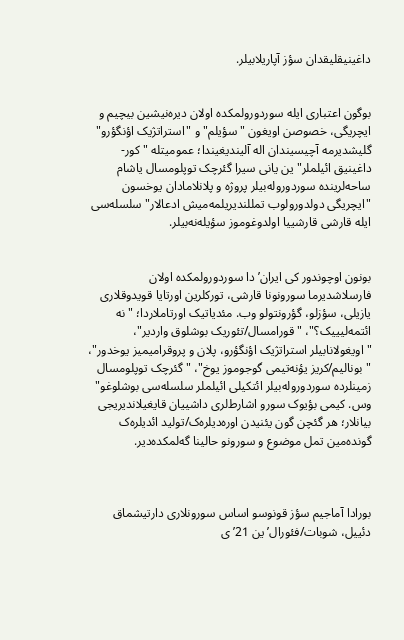داغینیقلیقدان سؤز آپاریلابیلر.


بوگون اعتباری ایله سوردورولمکده اولان دیره‌نیشین بیچیم و ایچریگی، خصوصن اویغون "سؤیلم"و "استراتژیک اؤنگؤرو" گلیشدیرمه آچیسیندان اله آلیندیغیندا؛ عمومیتله "کور-داغینیق ائیلملر"ین یانی سیرا گئرچک توپلومسال یاشام ساحه‌لرینده سوردوروله‌بیلر پروژه و پلانلاما‌دان یوخسون "ایچریگی دولدورولوب تمللندیریلمه‌میش ادعالار" سلسله‌سی ایله قارشی قارشییا اولدوغوموز سؤیله‌نه‌بیلر.


بونون اوچوندور کی ایران’دا سوردورولمکده اولان فارسلاشدیرما سورونونا قارشی، تورکلرین اورتایا قویدوقلاری یازیلی، سؤزلو، گؤرونتولو وب. مئدیاتیک اورتاملاردا؛ "نه ائتمه‌لیییک؟"، "قورامسال/تئوریک بوشلوق واردیر"، "اویغولانابیلر استراتژیک اؤنگؤرو، پلان و پروقرامیمیز یوخدور"، "بونالیم/کریز یؤنه‌تیمی گوجوموز یوخ"، "گئرچک توپلومسال زمینلرده سوردوروله‌بیلر ائتکیلی ائیلملر سلسله‌سی بوشلوغو" وس. کیمی بؤیوک سورو اشارط‌لری داشییان قایغیلاندیریجی بیانلار؛ هر گئچن گون یئنیدن اوره‌دیلره‌ک/تولید ائدیلره‌ک گونده‌مین تمل موضوع و سورونو حالینا گه‌لمکده‌دیر.



بورادا آماجیم سؤز قونوسو اساس سورونلاری دارتیشماق دئییل، شوبات/فئورال’ین 21’ی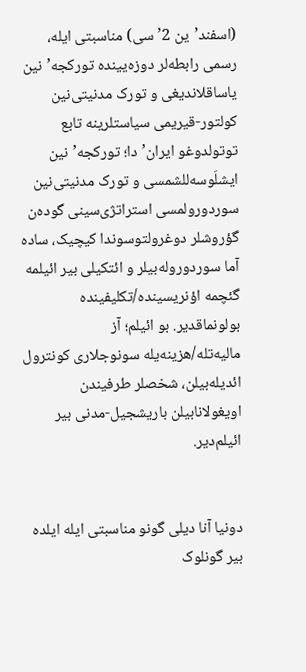(اسفند’ین 2’سی) مناسبتی ایله، رسمی رابطه‌لر دوزه‌یینده تورکجه’نین یاساقلاندیغی و تورک مدنیتی‌نین کولتور-قیریمی سیاستلرینه تابع توتولدوغو ایران’دا؛ تورکجه’نین ایشلَوسه‌للشمسی و تورک مدنیتی‌نین سوردورولمسی استراتژی‌سینی گوده‌ن گؤروشلر دوغرولتوسوندا کیچیک، ساده آما سوردوروله‌بیلر و ائتکیلی بیر ائیلمه گئچمه اؤنریسینده/تکلیفینده بولونماقدیر. بو ائیلم؛ آز مالیه‌تله/هزینه‌یله سونوجلاری کونترول ائدیله‌بیلن، شخصلر طرفیندن اویغولانابیلن باریشجیل-مدنی بیر ائیلم‌دیر.


دونیا آنا دیلی گونو مناسبتی ایله ایلده بیر گونلوک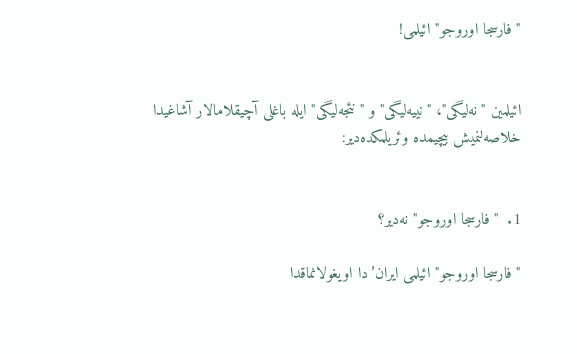"فارسجا اوروجو" ائیلمی!


ائیلمین "نه‌لیگی"، "نییه‌لیگی" و "نئجه‌لیگی" ایله باغلی آچیقلاما‌لار آشاغیدا خلاصه‌لنمیش بیچیمده وئریلمکده‌دیر:


1.  "فارسجا اوروجو" نه‌دیر؟

"فارسجا اوروجو" ائیلمی ایران’دا اویغولانماقدا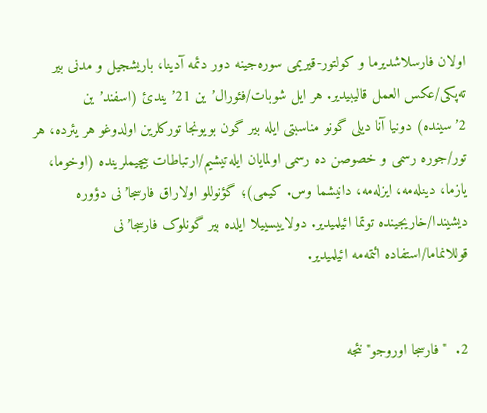اولان فارسلاشدیرما و کولتور-قیریمی سوره‌جینه دور دئمه آدینا، باریشجیل و مدنی بیر ته‌پکی/عکس العمل قالیبیدیر. هر ایل شوبات/فئورال’ین 21’یندئ (اسفند’ین 2’سینده) دونیا آنا دیلی گونو مناسبتی ایله بیر گون بویونجا تورکلرین اولدوغو هر یئرده، هر تور/جوره رسمی و خصوصن ده رسمی اولمایان ایله‌تیشیم/ارتباطات بیچیملرینده (اوخوما، یازما، دینله‌مه، ایزله‌مه، دانیشما وس. کیمی)؛ گؤنوللو اولا‌راق فارسجا’نی دؤوره دیشیندا/خاریجینده توتما ائیلمیدیر. دولاییسییلا ایلده بیر گونلوک فارسجا’نی قوللانماما/استفاده ائتمه‌مه ائیلمیدیر.


2.  "فارسجا اوروجو" نئجه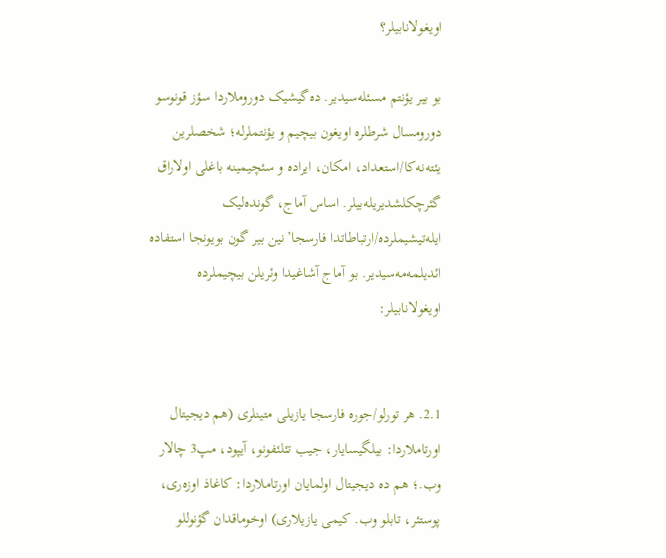اویغولانابیلر؟

بو بیر یؤنتم مسئله‌سیدیر. ده‌گیشیک دوروملاردا سؤز قونوسو دورومسال شرطلره اویغون بیچیم و یؤنتملرله؛ شخصلرین یئته‌نه‌کا/استعداد، امکان، ایراده و سئچیمینه باغلی اولا‌راق گئرچکلشدیریله‌بیلر. اساس آماج، گونده‌لیک ایله‌تیشیملرده/ارتباطاتدا فارسجا’نین بیر گون بویونجا استفاده ائدیلمه‌مه‌سیدیر. بو آماج آشاغیدا وئریلن بیچیملرده اویغولانابیلر:


2.1. هر تورلو/جوره فارسجا یازیلی متینلری (هم دیجیتال اورتاملاردا: بیلگیسایار، جیب تئلئفونو، آیپود، مپ3 چالار وب.؛ هم ده دیجیتال اولمایان اورتاملاردا: کاغاذ اوزه‌ری، پوستئر، تابلو وب. کیمی یازیلاری) اوخوماقدان گؤنوللو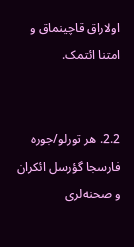اولا‌راق قاچینماق و امتنا ائتمک.


2.2. هر تورلو/جوره فارسجا گؤرسل ائکران و صحنه‌لری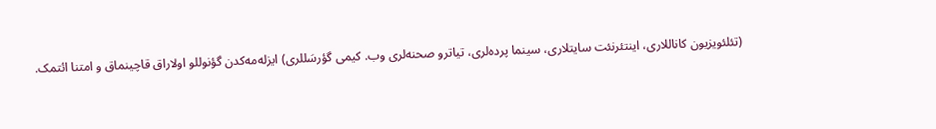(تئلئویزیون کاناللاری، اینتئرنئت سایتلاری، سینما پرده‌لری، تیاترو صحنه‌لری وب. کیمی گؤرسَللری) ایزله‌مه‌کدن گؤنوللو اولا‌راق قاچینماق و امتنا ائتمک.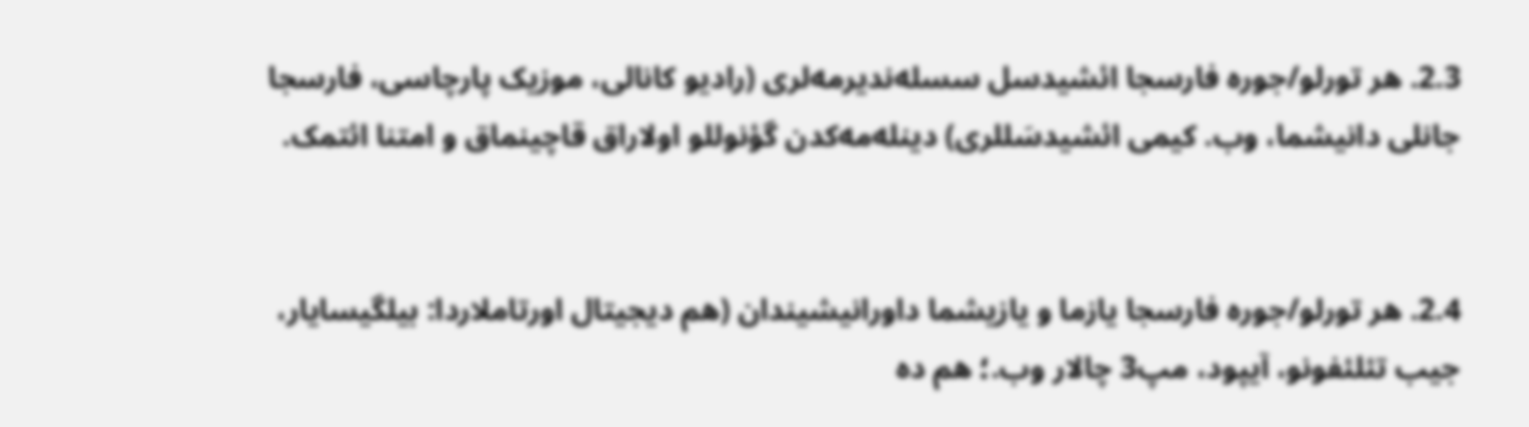2.3. هر تورلو/جوره فارسجا ائشیدسل سسله‌ندیرمه‌لری (رادیو کانا‌لی، موزیک پارچاسی، فارسجا جانلی دانیشما، وب. کیمی ائشیدسَللری) دینله‌مه‌کدن گؤنوللو اولا‌راق قاچینماق و امتنا ائتمک.


2.4. هر تورلو/جوره فارسجا یازما و یازیشما داورانیشیندان (هم دیجیتال اورتاملاردا: بیلگیسایار، جیب تئلئفونو، آیپود، مپ3 چالار وب.؛ هم ده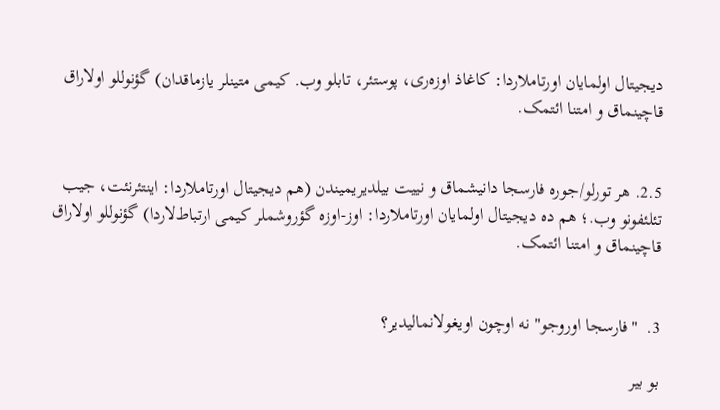دیجیتال اولمایان اورتاملاردا: کاغاذ اوزه‌ری، پوستئر، تابلو وب. کیمی متینلر یازماقدان) گؤنوللو اولا‌راق قاچینماق و امتنا ائتمک.


2.5. هر تورلو/جوره فارسجا دانیشماق و نییت بیلدیریمیندن (هم دیجیتال اورتاملاردا: اینتئرنئت، جیب تئلئفونو وب.؛ هم ده دیجیتال اولمایان اورتاملاردا: اوز-اوزه گؤروشملر کیمی ارتباط‌لاردا) گؤنوللو اولا‌راق قاچینماق و امتنا ائتمک.


3.  "فارسجا اوروجو" نه اوچون اویغولانما‌لیدیر؟

بو بیر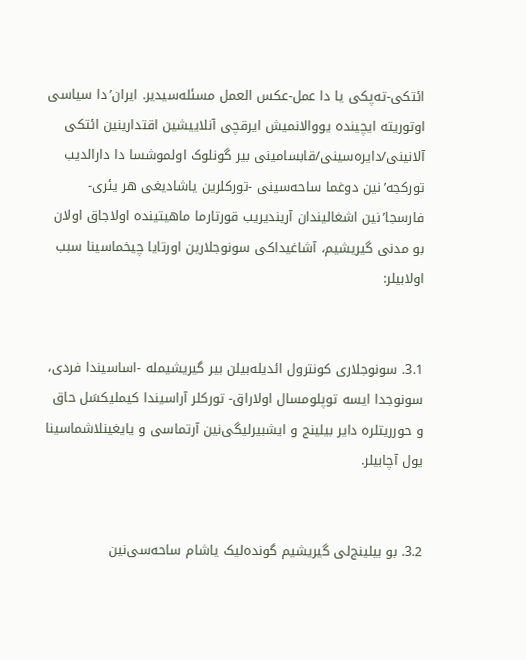ائتکی-ته‌پکی یا دا عمل-عکس العمل مسئله‌سیدیر. ایران’دا سیاسی اوتوریته ایچینده یووالانمیش ایرقچی آنلاییشین اقتدارینین ائتکی آلانینی/دایره‌سینی/قابسامینی بیر گونلوک اولموشسا دا دارالدیب تورکجه’نین دوغما ساحه‌سینی -تورکلرین یاشادیغی هر یئری- فارسجا’نین اشغالیندان آریندیریب قورتارما ماهیتینده اولا‌جاق اولان بو مدنی گیریشیم، آشاغیداکی سونوجلارین اورتایا چیخماسینا سبب اولابیلر:


3.1. سونوجلاری کونترول ائدیله‌بیلن بیر گیریشیمله -اساسیندا فردی، سونوجدا ایسه توپلومسال اولا‌راق- تورکلر آراسیندا کیملیکسَل حاق و حورریتلره دایر بیلینج و ایشبیرلیگی‌نین آرتماسی و یایغینلاشماسینا یول آچابیلر.


3.2. بو بیلینج‌لی گیریشیم گونده‌لیک یاشام ساحه‌سی‌نین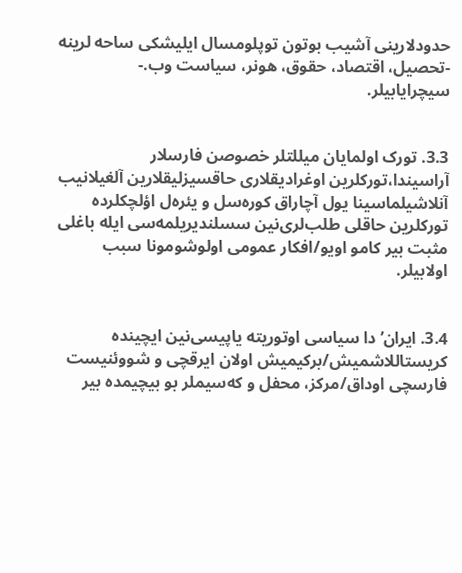حدودلارینی آشیب بوتون توپلومسال ایلیشکی ساحه ‌لرینه -تحصیل، اقتصاد، حقوق، هونر، سیاست وب.- سیچرایابیلر.


3.3. تورک اولمایان میللتلر خصوصن فارسلار آراسیندا،تورکلرین اوغرادیقلاری حاقسیزلیقلارین آلغیلانیب آنلاشیلماسینا یول آچا‌راق کوره‌سل و یئره‌ل اؤلچکلرده تورکلرین حاقلی طلب‌لری‌نین سسلندیریلمه‌سی ایله باغلی مثبت بیر کامو اویو/افکار عمومی اولوشومونا سبب اولابیلر.


3.4. ایران’دا سیاسی اوتوریته یاپیسی‌نین ایچینده کریستاللاشمیش/برکیمیش اولان ایرقچی و شووئنیست فارسچی اوداق/مرکز، محفل و که‌سیملر بو بیچیمده بیر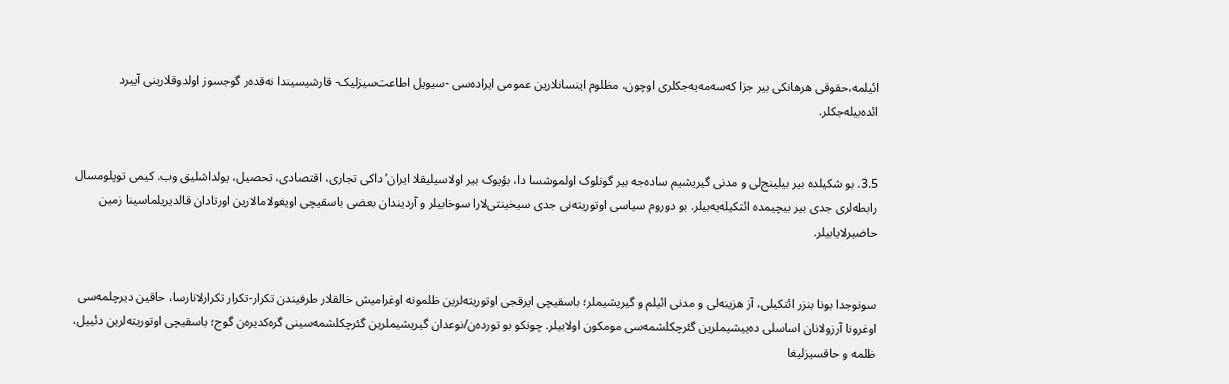ائیلمه،حقوقی هرهانکی بیر جزا که‌سه‌مه‌یه‌جکلری اوچون، مظلوم اینسانلارین عمومی ایراده‌سی -سیویل اطاعت‌سیزلیک- قارشیسیندا نه‌قده‌ر گوجسوز اولدوقلارینی آییرد ائده‌بیله‌جکلر.


3.5. بو شکیلده بیر بیلینج‌لی و مدنی گیریشیم ساده‌جه بیر گونلوک اولموشسا دا، بؤیوک بیر اولاسیلیقلا ایران’داکی تجاری، اقتصادی، تحصیل، یولداشلیق وب. کیمی توپلومسال رابطه‌لری جدی بیر بیچیمده ائتکیله‌یه‌بیلر. بو دوروم سیاسی اوتوریته‌نی جدی سیخینتی‌لارا سوخابیلر و آردیندان بعضی باسقیچی اویغولاما‌لارین اورتا‌دان قالدیریلماسینا زمین حاضیرلایابیلر.


سونوجدا بونا بنزر ائتکیلی، آز هزینه‌لی و مدنی ائیلم و گیریشیملر؛ باسقیچی ایرقجی اوتوریته‌لرین ظلمونه اوغرامیش خالقلار طرفیندن تکرار-تکرار تکرارلانارسا، حاقین دیرچلمه‌سی اوغرونا آرزولانان اساسلی ده‌ییشیملرین گئرچکلشمه‌سی مومکون اولابیلر. چونکو بو تورده‌ن/نوعدان گیریشیملرین گئرچکلشمه‌سینی گره‌کدیره‌ن گوج؛ باسقیچی اوتوریته‌لرین دئییل، ظلمه و حاقسیزلیغا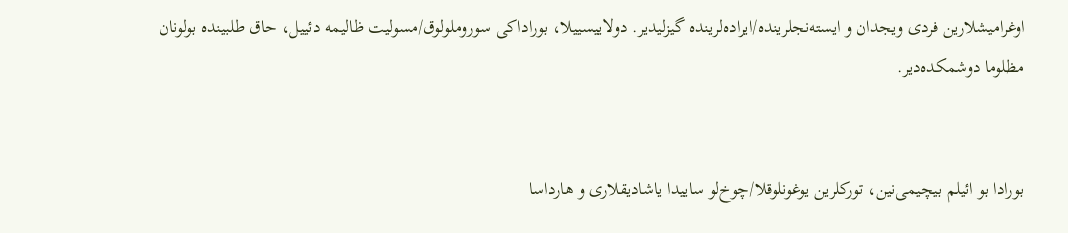اوغرامیشلارین فردی ویجدان و ایسته‌نجلرینده/ایراده‌لرینده گیزلیدیر. دولاییسییلا، بوراداکی سوروملولوق/مسولیت ظالیمه دئییل، حاق طلبینده بولونان مظلوما دوشمکده‌دیر.


بورادا بو ائیلم بیچیمی‌نین، تورکلرین یوغونلوقلا/چوخ‌لو ساییدا یاشادیقلاری و هارداسا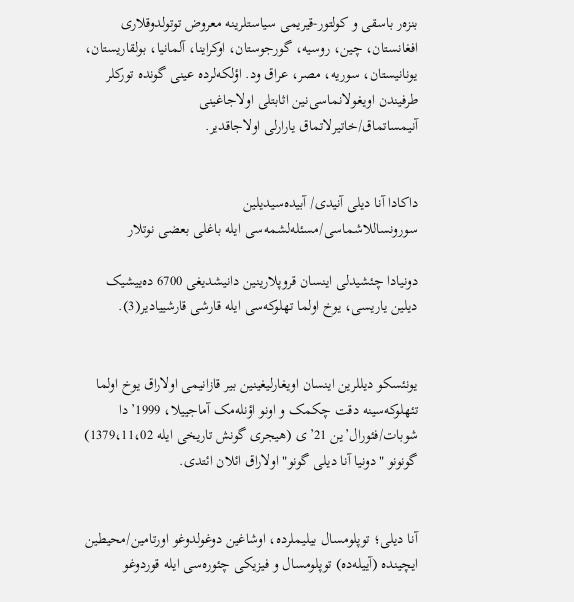بنزه‌ر باسقی و کولتور-قیریمی سیاستلرینه معروض توتولدوقلاری افغانستان، چین، روسیه، گورجوستان، اوکراینا، آلمانیا، بولقاریستان، یونانیستان، سوریه، مصر، عراق ود. اؤلکه‌لرده عینی گونده تورکلر طرفیندن اویغولانماسی‌نین اثابتلی اولاجاغینی آنیمساتماق/خاتیرلاتماق یارارلی اولا‌جاقدیر.


داکادا آنا دیلی آنیدی/ آبیده‌سیدیلین سورونساللاشماسی/مسئله‌لشمه‌سی ایله باغلی بعضی نوتلار

دونیادا چئشیدلی اینسان قروپلارینین دانیشدیغی 6700 ده‌ییشیک دیلین یاریسی، یوخ اولما تهلوکه‌سی ایله قارشی قارشییا‌دیر(3).


یونئسکو دیللرین اینسان اویغارلیغینین بیر قازانیمی اولا‌راق یوخ اولما تئهلوکه‌سینه دقت چکمک و اونو اؤنله‌مک آماجییلا، 1999’دا شوبات/فئورال’ین 21’ی (هیجری گونش تاریخی ایله 1379،11،02) گونونو "دونیا آنا دیلی گونو" اولا‌راق ائلان ائتدی.


آنا دیلی؛ توپلومسال بیلیملرده، اوشاغین دوغولدوغو اورتامین/محیطین ایچینده (آییله‌ده) توپلومسال و فیزیکی چئوره‌سی ایله قوردوغو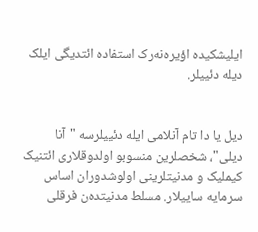ایلیشکیده اؤیره‌نه‌رک استفاده ائتدیگی ایلک دیله دئییلر.


دیل یا دا تام آنلامی ایله دئییلرسه "آنا دیلی"، شخصلرین منسوبو اولدوقلاری ائتنیک کیملیک و مدنیتلرینی اولوشدوران اساس سرمایه ساییلار. مسلط مدنیتده‌ن فرقلی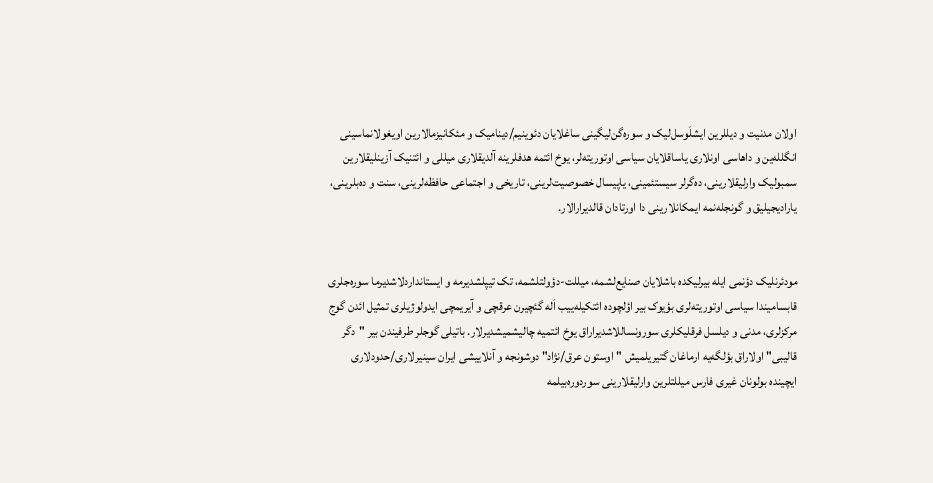اولان مدنیت و دیللرین ایشلَوسل‌لیک و سوره‌گن‌لیگینی ساغلایان دئوینیم/دینامیک و مئکانیزما‌لارین اویغولانماسینی انگلله‌ین و داهاسی اونلاری یاساقلایان سیاسی اوتوریته‌لر، یوخ ائتمه هدفلرینه آلدیقلاری میللی و ائتنیک آزینلیقلارین سمبولیک وارلیقلارینی، ده‌گرلر سیستئمینی، یاپیسال خصوصیت‌لرینی، تاریخی و اجتماعی حافظه‌لرینی، سنت و ده‌بلرینی، یارادیجیلیق و گونجله‌نمه ایمکانلارینی دا اورتا‌دان قالدیرارا‌لار.


مودئرنلیک دؤنمی ایله بیرلیکده باشلایان صنایع‌لشمه، میللت-دؤولتلشمه، تک تیپلشدیرمه و ایستانداردلاشدیرما سوره‌جلری قابسامیندا سیاسی اوتوریته‌لری بؤیوک بیر اؤلچوده ائتکیله‌ییب اَله گئچیرن عرقچی و آیریمچی ایدولوژیلری تمثیل ائدن گوج مرکزلری، مدنی و دیلسل فرقلیکلری سورونساللاشدیرا‌راق یوخ ائتمیه چالیشمیشدیرلار. باتیلی گوجلر طرفیندن بیر "دگر قالیبی" اولا‌راق بؤلگه‌یه ارماغان گتیریلمیش "اوستون عرق/نژاد" دوشونجه و آنلاییشی ایران سینیرلاری/حدودلاری ایچینده بولونان غیری فارس میللتلرین وارلیقلارینی سوردوره‌بیلمه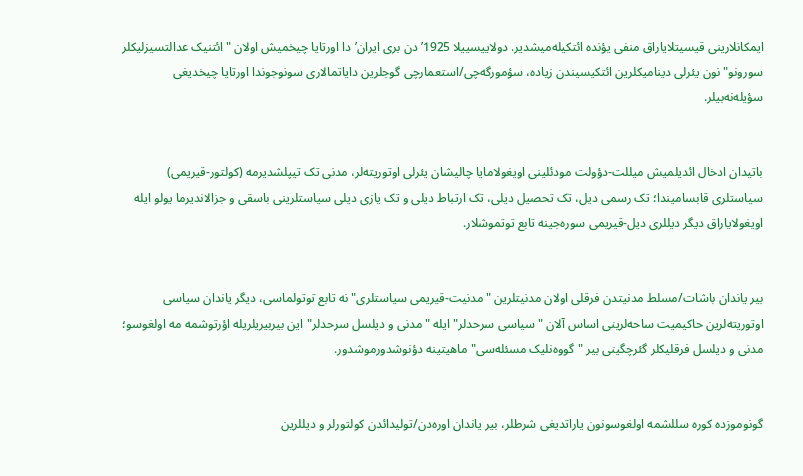ایمکانلارینی قیسیتلایا‌راق منفی یؤنده ائتکیله‌میشدیر. دولاییسییلا 1925’دن بری ایران’دا اورتایا چیخمیش اولان "ائتنیک عدالتسیزلیکلر سورونو"نون یئرلی دینامیکلرین ائتکیسیندن زیاده، سؤمورگه‌چی/استعمارچی گوجلرین دایاتما‌لاری سونوجوندا اورتایا چیخدیغی سؤیله‌نه‌بیلر.


باتیدان ادخال ائدیلمیش میللت-دؤولت مودئلینی اویغولامایا چالیشان یئرلی اوتوریته‌لر، مدنی تک تیپلشدیرمه (کولتور-قیریمی) سیاستلری قابسامیندا؛ تک رسمی دیل، تک تحصیل دیلی، تک ارتباط دیلی و تک یازی دیلی سیاستلرینی باسقی و جزالاندیرما یولو ایله اویغولایا‌راق دیگر دیللری دیل-قیریمی سوره‌جینه تابع توتموشلار.


بیر یاندان باشات/مسلط مدنیتدن فرقلی اولان مدنیتلرین "مدنیت-قیریمی سیاستلری"نه تابع توتولماسی، دیگر یاندان سیاسی اوتوریته‌لرین حاکیمیت ساحه‌لرینی اساس آلان "سیاسی سرحدلر" ایله "مدنی و دیلسل سرحدلر"این بیربیریلریله اؤرتوشمه مه اولغوسو؛ مدنی و دیلسل فرقلیکلر گئرچگینی بیر "گووه‌نلیک مسئله‌سی" ماهیتینه دؤنوشدورموشدور.


گونوموزده کوره سللشمه اولغوسونون یاراتدیغی شرطلر، بیر یاندان اوره‌دن/تولید‌ائدن کولتورلر و دیللرین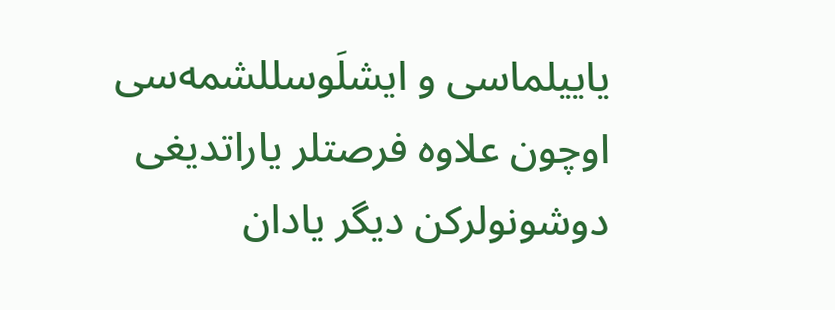یاییلماسی و ایشلَوسللشمه‌سی اوچون علاوه فرصتلر یاراتدیغی دوشونولرکن دیگر یا‌دان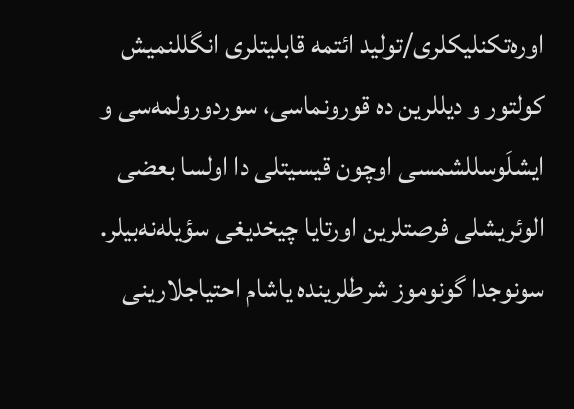اوره‌تکنلیکلری/تولید ائتمه قابلیتلری انگللنمیش کولتور و دیللرین ده قورونماسی، سوردورولمه‌سی و ایشلَوسللشمسی اوچون قیسیتلی دا اولسا بعضی الوئریشلی فرصتلرین اورتایا چیخدیغی سؤیله‌نه‌بیلر. سونوجدا گونوموز شرطلرینده یاشام احتیاجلارینی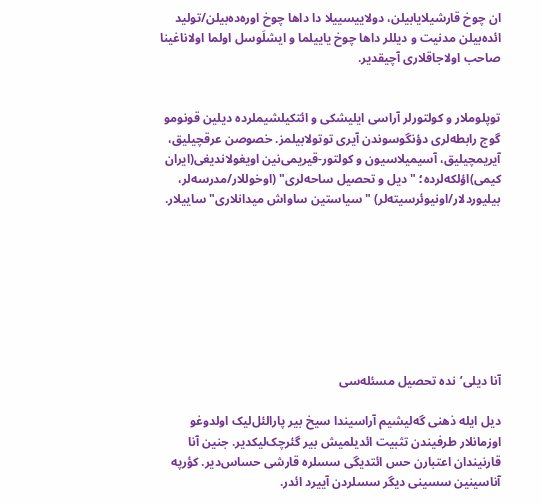ان چوخ قارشیلایابیلن، دولاییسییلا دا داها چوخ اوره‌ده‌بیلن/تولید ائده‌بیلن مدنیت و دیللر داها چوخ یاییلما و ایشلَوسل اولما اولاناغینا صاحب اولا‌جاقلاری آچیقدیر.


توپلوملار و کولتورلر آراسی ایلیشکی و ائتکیلشیملرده دیلین قونومو گوج رابطه‌لری دؤنگوسوندن آیری توتولابیلمز. خصوصن عرقچیلیق، آیریمچیلیق، آسیمیلاسیون و کولتور-قیریمی‌نین اویغولاندیغی(ایران کیمی)اؤلکه‌لرده؛ "دیل و تحصیل ساحه‌لری" (اوخوللار/مدرسه‌لر، بیلیوردلار/اونیوئرسیته‌لر) "سیاستین ساواش میدانلاری" ساییلار.








آنا دیلی’نده تحصیل مسئله‌سی

دیل ایله ذهنی گه‌لیشیم آراسیندا سیخ بیر پارالئل‌لیک اولدوغو اوزمانلار طرفیندن تثبیت ائدیلمیش بیر گئرچک‌لیکدیر. جنین آنا قارنیندان اعتبارن حس ائتدیگی سسلره قارشی حساس‌دیر. کؤرپه آناسینین سسینی دیگر سسلردن آییرد ائدر.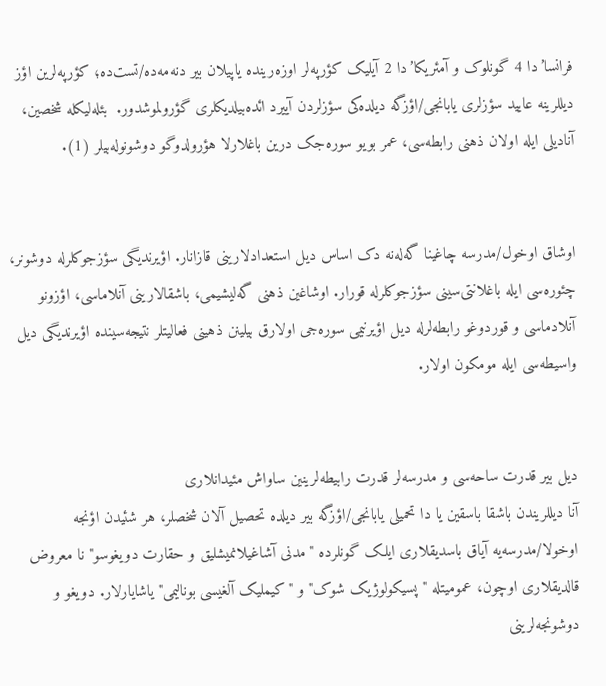فرانسا’دا 4 گونلوک و آمئریکا’دا 2 آیلیک کؤرپه‌لر اوزه‌رینده یاپیلان بیر دنه‌مه‌ده/تست‌ده؛ کؤرپه‌لرین اؤز دیللرینه عایید سؤزلری یابانجی/اؤزگه دیلده‌کی سؤزلردن آییرد ائده‌بیلدیکلری گؤرولموشدور.  بئله‌لیکله شخصین، آنادیلی ایله اولان ذهنی رابطه‌سی، عمر بویو سوره‌جک درین باغلارلا هؤرولدوگو دوشونوله‌بیلر (1).


اوشاق اوخول/مدرسه چاغینا گه‌له‌نه دک اساس دیل استعدادلارینی قازانار. اؤیرندیگی سؤزجوکلرله دوشونر، چئوره‌سی ایله باغلانتی‌سینی سؤزجوکلرله قورار. اوشاغین ذهنی گه‌لیشیمی، باشقالارینی آنلاماسی، اؤزونو آنلادماسی و قوردوغو رابطه‌لرله دیل اؤیرنیمی سوره‌جی اولارق بیلینن ذهینی فعالیتلر نتیجه‌سینده اؤیرندیگی دیل واسیطه‌سی ایله مومکون اولار.


دیل بیر قدرت ساحه‌سی و مدرسه‌لر قدرت رابیطه‌لرینین ساواش مئیدانلاری
آنا دیللریندن باشقا باسقین یا دا تحمیلی یابانجی/اؤزگه بیر دیلده تحصیل آلان شخصلر، هر شئیدن اؤنجه اوخولا/مدرسه‌یه آیاق باسدیقلاری ایلک گونلرده "مدنی آشاغیلانمیشلیق و حقارت دویغوسو"نا معروض قالدیقلاری اوچون، عمومیتله "پسیکولوژیک شوک" و "کیملیک آلغیسی بونالیمی" یاشایارلار. دویغو و دوشونجه‌لرینی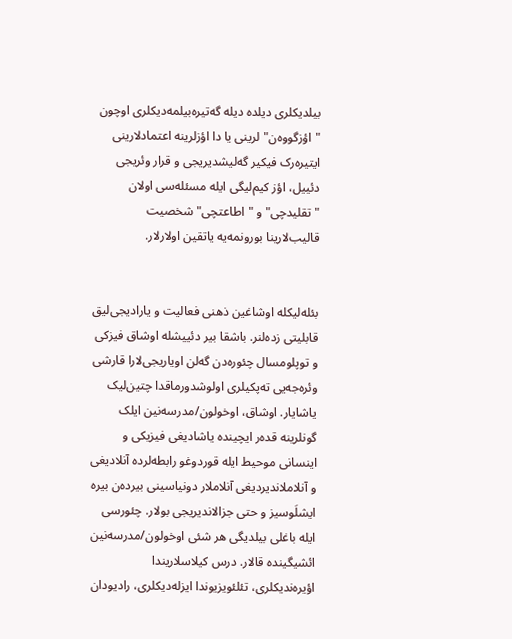بیلدیکلری دیلده دیله گه‌تیره‌بیلمه‌دیکلری اوچون "اؤزگووه‌ن"لرینی یا دا اؤزلرینه اعتمادلارینی ایتیره‌رک فیکیر گه‌لیشدیریجی و قرار وئریجی دئییل، اؤز کیم‌لیگی ایله مسئله‌سی اولان "تقلیدچی" و "اطاعتچی" شخصیت قالیب‌لارینا بورونمه‌یه یاتقین اولارلار.


بئله‌لیکله اوشاغین ذهنی فعالیت و یارادیجی‌لیق قابلیتی زده‌لنر. باشقا بیر دئییشله اوشاق فیزکی و توپلومسال چئوره‌دن گه‌لن اویاریجی‌لارا قارشی وئره‌جه‌یی ته‌پکیلری اولوشدورماقدا چتین‌لیک یاشایار. اوشاق، اوخولون/مدرسه‌نین ایلک گونلرینه قده‌ر ایچینده یاشادیغی فیزیکی و اینسانی موحیط ایله قوردوغو رابطه‌لرده آنلادیغی و آنلاملاندیردیغی آنلاملار دونیاسینی بیرده‌ن بیره ایشلَو‌سیز و حتی جزالاندیریجی بولار. چئور‌سی ایله باغلی بیلدیگی هر شئی اوخولون/مدرسه‌نین ائشیگینده قالار. درس کیلاسلاریندا اؤیره‌ندیکلری، تئلئویزیوندا ایزله‌دیکلری، رادیودان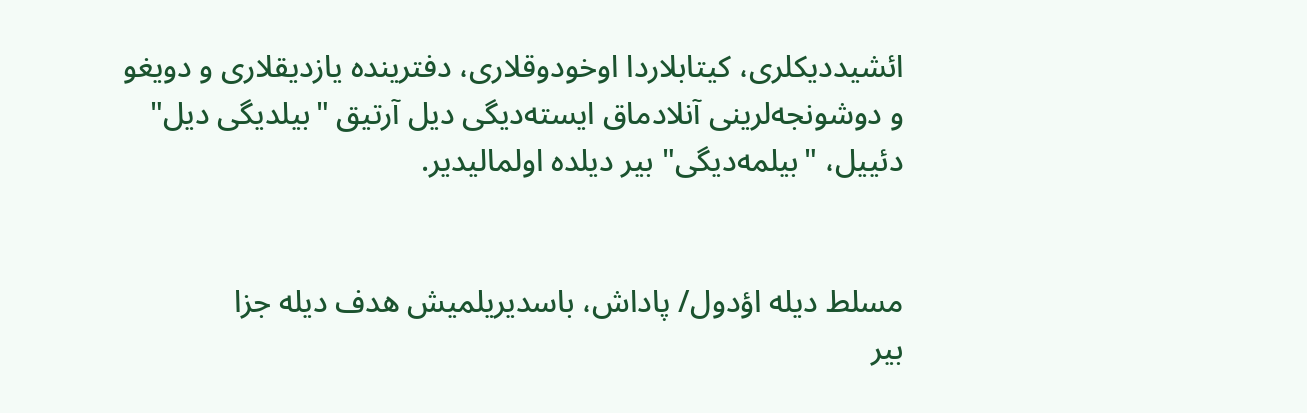ائشیددیکلری، کیتابلاردا اوخودوقلاری، دفترینده یازدیقلاری و دویغو و دوشونجه‌لرینی آنلادماق ایسته‌دیگی دیل آرتیق "بیلدیگی دیل" دئییل، "بیلمه‌دیگی" بیر دیلده اولمالیدیر.


مسلط دیله اؤدول/ پاداش، باسدیریلمیش هدف دیله جزا
بیر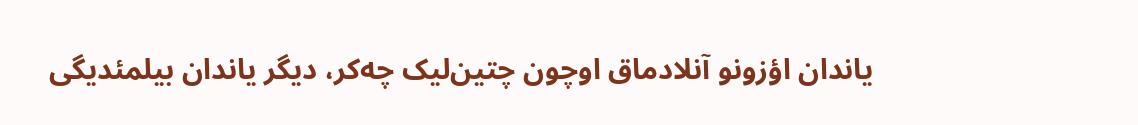یاندان اؤزونو آنلادماق اوچون چتین‌لیک چه‌کر، دیگر یاندان بیلمئدیگی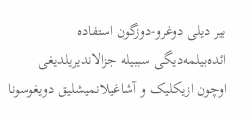بیر دیلی دوغرو-دوزگون استفاده ائده‌بیلمه‌دیگی سببیله جزالاندیریلدیغی اوچون ازیکلیک و آشاغیلانمیشلیق دویغوسونا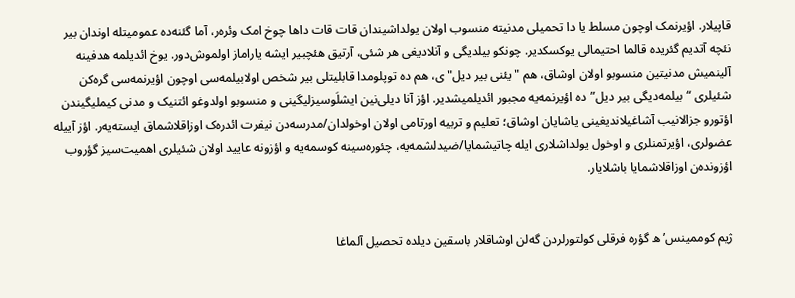قاپیلار. اؤیرنمک اوچون مسلط یا دا تحمیلی مدنیته منسوب اولان یولداشیندان قات قات داها چوخ امک وئره‌ر، آما گئنه‌ده عمومیتله اوندان بیر نئچه آتدیم گئریده قالما احتیما‌لی یوکسکدیر. چونکو بیلدیگی و آنلادیغی هر شئی، آرتیق هئچبیر ایشه یاراماز اولموش‌دور. یوخ ائدیلمه هدفینه آلینمیش مدنیتین منسوبو اولان اوشاق، هم "یئنی بیر دیل"ی، هم ده توپلومدا قابلیتلی بیر شخص اولابیلمه‌سی اوچون اؤیرنمه‌سی گره‌کن شئیلری “بیلمه‌دیگی بیر دیل”ده اؤیرنمه‌یه مجبور ائدیلمیشدیر. اؤز آنا دیلی‌نین ایشلَو‌سیزلیگینی و منسوبو اولدوغو ائتنیک و مدنی کیملیگیندن اؤتورو جزالانیب آشاغیلاندیغینی یاشایان اوشاق؛ تعلیم و تربیه اورتامی اولان اوخولدان/مدرسه‌دن نیفرت ائدره‌ک اوزاقلاشماق ایسته‌یه‌ر. اؤز آییله عضولری، اؤیرتمنلری و اوخول یولداشلاری ایله چاتیشمایا/ضیدلشمه‌یه، چئوره‌سینه کوسمه‌یه و اؤزونه عایید اولان شئیلری اهمیت‌سیز گؤروب اؤزونده‌ن اوزاقلاشمایا باشلایار.


ژیم کوممینس’ه گؤره فرقلی کولتورلردن گه‌لن اوشاقلار باسقین دیلده تحصیل آلماغا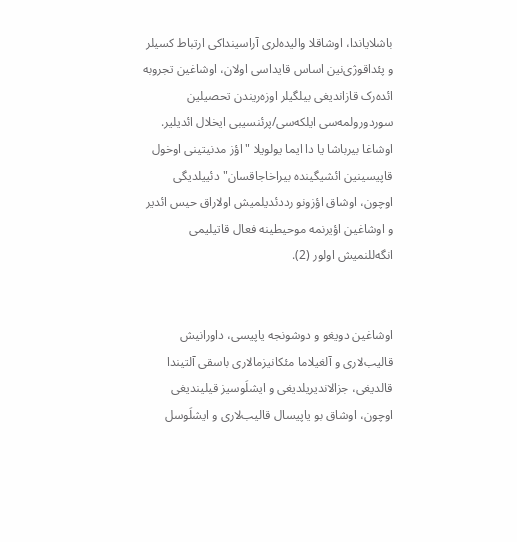باشلایاندا، اوشاقلا والیده‌لری آراسینداکی ارتباط کسیلر و پئداقوژی‌نین اساس قایداسی اولان، اوشاغین تجروبه ائده‌رک قازاندیغی بیلگیلر اوزه‌ریندن تحصیلین سوردورولمه‌سی ایلکه‌سی/پرئنسیبی ایخلال ائدیلیر. اوشاغا بیرباشا یا دا ایما یولویلا "اؤز مدنیتینی اوخول قاپیسینین ائشیگینده بیراخا‌جاقسان" دئییلدیگی اوچون، اوشاق اؤزونو رددئدیلمیش اولا‌راق حیس ائدیر و اوشاغین اؤیرنمه موحیطینه فعال قاتیلیمی انگه‌للنمیش اولور (2).


اوشاغین دویغو و دوشونجه یاپیسی، داورانیش قالیب‌لاری و آلغیلاما مئکانیزما‌لاری باسقی آلتیندا قالدیغی، جزالاندیریلدیغی و ایشلَو‌سیز قیلیندیغی اوچون، اوشاق بو یاپیسال قالیب‌لاری و ایشلَوسل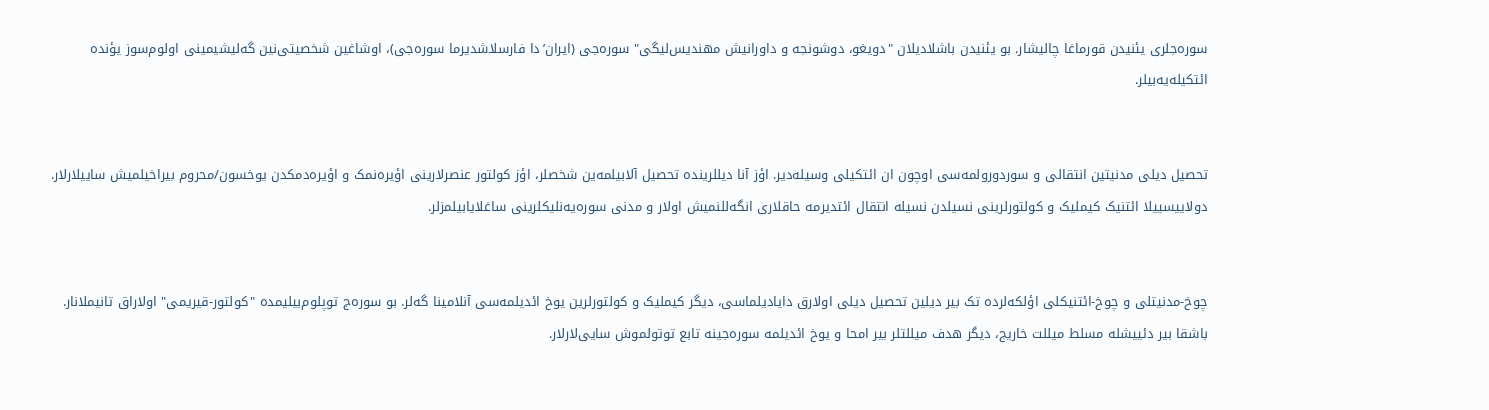سوره‌جلری یئنیدن قورماغا چالیشار. بو یئنیدن باشلادیلان "دویغو، دوشونجه و داورانیش مهندیس‌لیگی" سوره‌جی (ایران’دا فارسلاشدیرما سوره‌جی)، اوشاغین شخصیتی‌نین گه‌لیشیمینی اولوم‌سوز یؤنده ائتکیله‌یه‌بیلر.


تحصیل دیلی مدنیتین انتقا‌لی و سوردورولمه‌سی اوچون ان ائتکیلی وسیله‌دیر. اؤز آنا دیللرینده تحصیل آلابیلمه‌ین شخصلر، اؤز کولتور عنصرلارینی اؤیر‌ه‌نمک و اؤیره‌دمکدن یوخسون/محروم بیراخیلمیش ساییلارلار. دولاییسییلا ائتنیک کیملیک و کولتورلرینی نسیلدن نسیله انتقال ائتدیرمه حاقلاری انگه‌للنمیش اولار و مدنی سوره‌یه‌نلیکلرینی ساغلایابیلمزلر.


چوخ-مدنیتلی و چوخ-ائتنیکلی اؤلکه‌لرده تک بیر دیلین تحصیل دیلی اولارق دایادیلماسی، دیگر کیملیک و کولتورلرین یوخ ائدیلمه‌سی آنلامینا گه‌لر. بو سوره‌ج توپلوم‌بیلیمده "کولتور-قیریمی" اولا‌راق تانیملانار. باشقا بیر دئییشله مسلط میللت خاریج، دیگر هدف میللتلر بیر امحا و یوخ ائدیلمه سوره‌جینه تابع توتولموش سایی‌لارلار.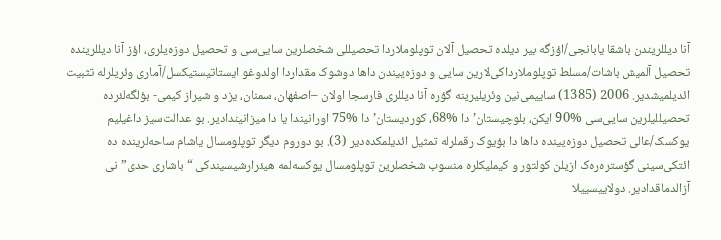آنا دیللریندن باشقا یابانجی/اؤزگه بیر دیلده تحصیل آلان توپلوملاردا تحصیللی شخصلرین سایی‌سی و تحصیل دوزه‌یلری، اؤز آنا دیللرینده تحصیل آلمیش باشات/مسلط توپلوملارداکی‌لارین سایی و دوزه‌ییندن داها دوشوک مقداردا اولدوغو ایستاتیستیکسل/آماری وئریلرله تثبیت ائدیلمیشدیر. 2006 (1385) ساییمی‌نین وئریلیرینه گؤره آنا دیللری فارسجا اولان –اصفهان، سمنان، یزد و شیراز کیمی- بؤلگه‌لئرده تحصیللیلرین سایی‌سی %90 ایکن، بلوچیستان’دا %68، کوردیستان’دا %75 اورانیندا یا دا میزانیندا‌دیر. بو عدالت‌سیز داغیلیم یوکسک/عا‌لی تحصیل دوزه‌یینده داها دا بؤیوک رقملرله تمثیل ائدیلمکده‌دیر (3). بو دوروم دیگر توپلومسال یاشام ساحه‌لرینده ده ائتکی‌سینی گؤستره‌ره‌ک ازیلن کولتور و کیملیکلره منسوب شخصلرین توپلومسال یوکسه‌لمه هیئرارشیسیندکی “باشاری حدی”نی آزالدماقدادیر. دولاییسییلا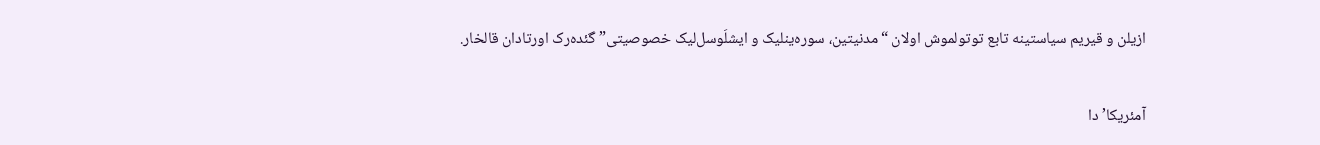ازیلن و قیریم سیاستینه تابع توتولموش اولان “مدنیتین، سوره‌ینلیک و ایشلَوسل‌لیک خصوصیتی” گئده‌رک اورتا‌دان قالخار.


آمئریکا’دا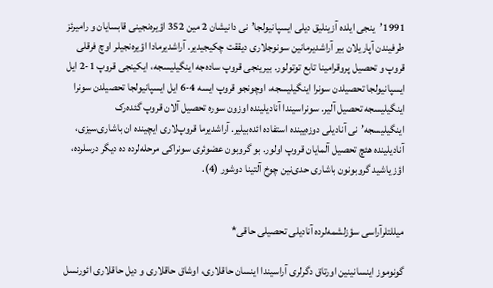1991’ینجی ایلده آزینلیق دیلی ایسپانیولجا’نی دانیشان 2 مین 352 اؤیره‌نجینی قابسایان و رامیرئز طرفیندن آپاریلان بیر آراشدیرمانین سونوجلاری دیققت چکیجیدیر. آراشدیرمادا اؤیره‌نجیلر اوچ فرقلی قروپ و تحصیل پروقرامینا تابع توتولور. بیرینجی قروپ ساده‌جه اینگیلیسجه، ایکینجی قروپ 1-2 ایل ایسپانیولجا تحصیلدن سونرا اینگیلیسجه، اوچونجو قروپ ایسه 4-6 ایل ایسپانیولجا تحصیلدن سونرا اینگیلیسجه تحصیل آلیر. سونراسیندا آنادیلینده اوزون سوره تحصیل آلان قروپ گئده‌رک اینگیلیسجه’نی آنادیلی دوزه‌یینده استفاده ائده‌بیلیر. آراشدیرما قروپ‌لاری ایچینده ان باشاری‌سیزی، آنادیلینده هئچ تحصیل آلمایان قروپ اولور. بو گروبون عضوئری سونراکی مرحله‌لرده ده دیگر درسلرده، اؤز یاشید گروبونون باشاری حدی‌نین چوخ آلتینا دوشور (4).


میللتلرآراسی سؤزلشمه‌لرده آنادیلی تحصیلی حاقی*

گونوموز اینسانینین اورتاق دگرلری آراسیندا اینسان حاقلاری، اوشاق حاقلاری و دیل حاقلاری ائورنسل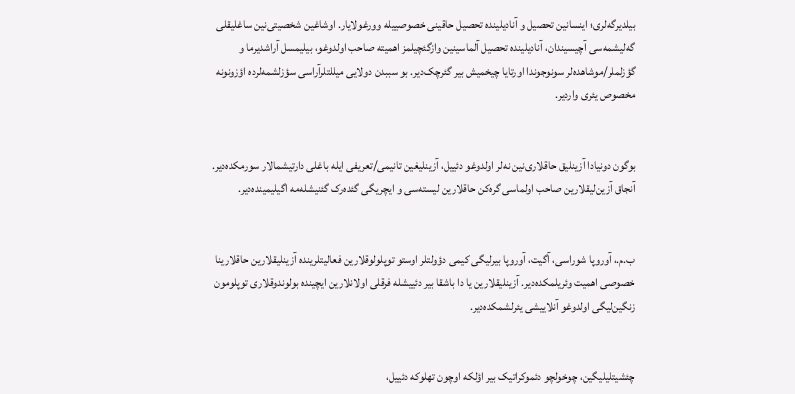بیلدیرگه‌لری؛ اینسانین تحصیل و آنادیلینده تحصیل حاقینی خصوصییله وورغولایار. اوشاغین شخصیتی‌نین ساغلیقلی گه‌لیشمه‌سی آچیسیندان، آنادیلینده تحصیل آلماسینین وازگئچیلمز اهمیته صاحب اولدوغو، بیلیمسل آراشدیرما و گؤزلملر/موشاهده‌لر سونوجوندا اورتایا چیخمیش بیر گئرچک‌دیر. بو سببدن دولایی میللتلرآراسی سؤزلشمه‌لرده اؤزونونه مخصوص یئری واردیر.


بوگون دونیادا آزینلیق حاقلاری‌نین نه‌لر اولدوغو دئییل، آزینلیغین تانیمی/تعریفی ایله باغلی دارتیشما‌لار سورمکده‌دیر. آنجاق آزین‌لیقلارین صاحب اولماسی گره‌کن حاقلارین لیسته‌سی و ایچریگی گئده‌رک گئنیشله‌مه اگیلیمینده‌دیر.


ب.م.، آوروپا شوراسی، آگیت، آوروپا بیرلیگی کیمی دؤولتلر اوستو توپلولوقلارین فعالیتلرینده آزینلیقلارین حاقلارینا خصوصی اهمیت وئریلمکده‌‌دیر. آزینلیقلارین یا دا باشقا بیر دئییشله فرقلی اولانلارین ایچینده بولوندوقلاری توپلومون زنگین‌لیگی اولدوغو آنلاییشی یئرلشمکده‌دیر.


چئشیتلیلیگین، چوخولچو دئموکراتیک بیر اؤلکه اوچون تهلوکه دئییل،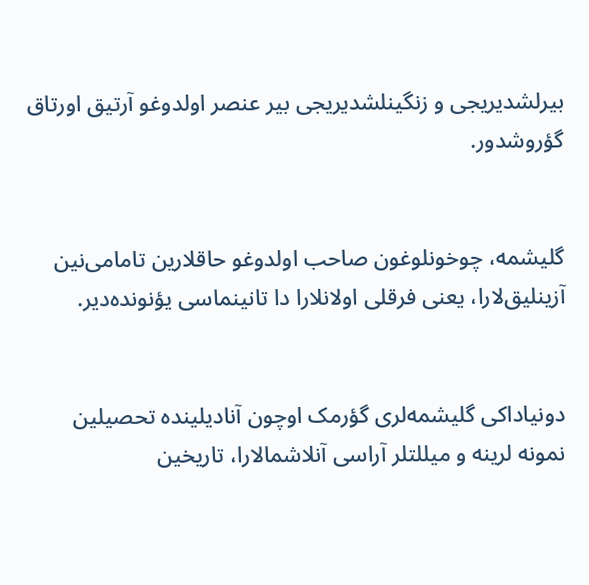بیرلشدیریجی و زنگینلشدیریجی بیر عنصر اولدوغو آرتیق اورتاق گؤروشدور.


گلیشمه، چوخونلوغون صاحب اولدوغو حاقلارین تامامی‌نین آزینلیق‌لارا، یعنی فرقلی اولانلارا دا تانینماسی یؤنونده‌دیر.


دونیاداکی گلیشمه‌لری گؤرمک اوچون آنادیلینده تحصیلین نمونه لرینه و میللتلر آراسی آنلاشما‌لارا، تاریخین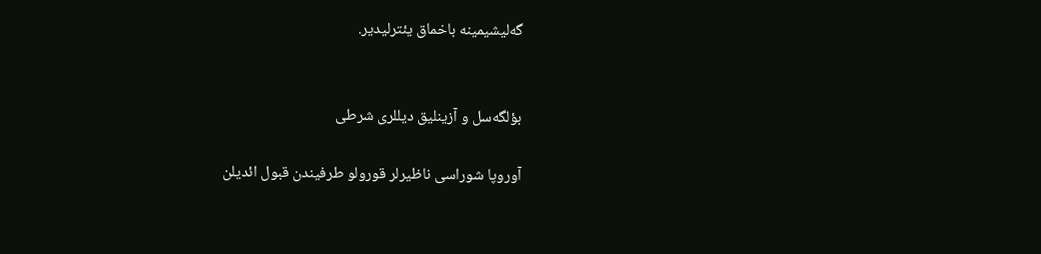گه‌لیشیمینه باخماق یئترلیدیر.


بؤلگه‌سل و آزینلیق دیللری شرطی

آوروپا شوراسی ناظیرلر قورولو طرفیندن قبول ائدیلن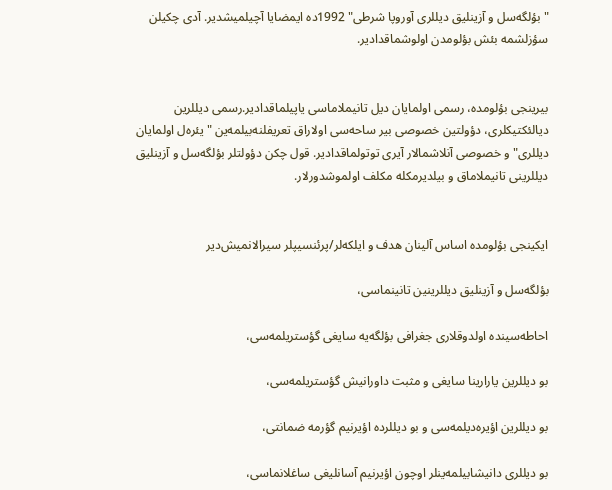"بؤلگه‌سل و آزینلیق دیللری آوروپا شرطی" 1992ده ایمضایا آچیلمیشدیر. آدی چکیلن سؤزلشمه بئش بؤلومدن اولوشماقدا‌دیر.


بیرینجی بؤلومده، رسمی اولمایان دیل تانیملاماسی یاپیلماقدا‌دیر.رسمی دیللرین دیالئکتیکلری، دؤولتین خصوصی بیر ساحه‌سی اولا‌راق تعریفلنه‌بیلمه‌ین "یئره‌ل اولمایان دیللری" و خصوصی آنلاشما‌لار آیری توتولماقدا‌دیر. قول چکن دؤولتلر بؤلگه‌سل و آزینلیق دیللرینی تانیملاماق و بیلدیرمکله مکلف اولموشدورلار.


ایکینجی بؤلومده اساس آلینان هدف و ایلکه‌لر/پرئنسیپلر سیرالانمیش‌دیر

بؤلگه‌سل و آزینلیق دیللرینین تانینماسی،

احاطه‌سینده اولدوقلاری جغرافی بؤلگه‌یه سایغی گؤستریلمه‌سی،

بو دیللرین یارارینا سایغی و مثبت داورانیش گؤستریلمه‌سی،

بو دیللرین اؤیره‌دیلمه‌سی و بو دیللرده اؤیرنیم گؤرمه ضمانتی،

بو دیللری دانیشابیلمه‌‌ینلر اوچون اؤیرنیم آسانلیغی ساغلانماسی،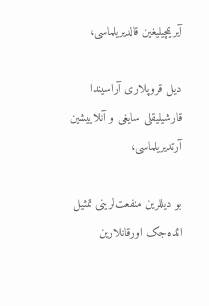آیریمچیلیغین قالدیریلماسی،

دیل قروپلاری آراسیندا قارشیلیقلی سایغی و آنلاییشین آرتدیریلماسی،

بو دیللرین منفعت‌لرینی تمثیل ائده‌جک اورقانلارین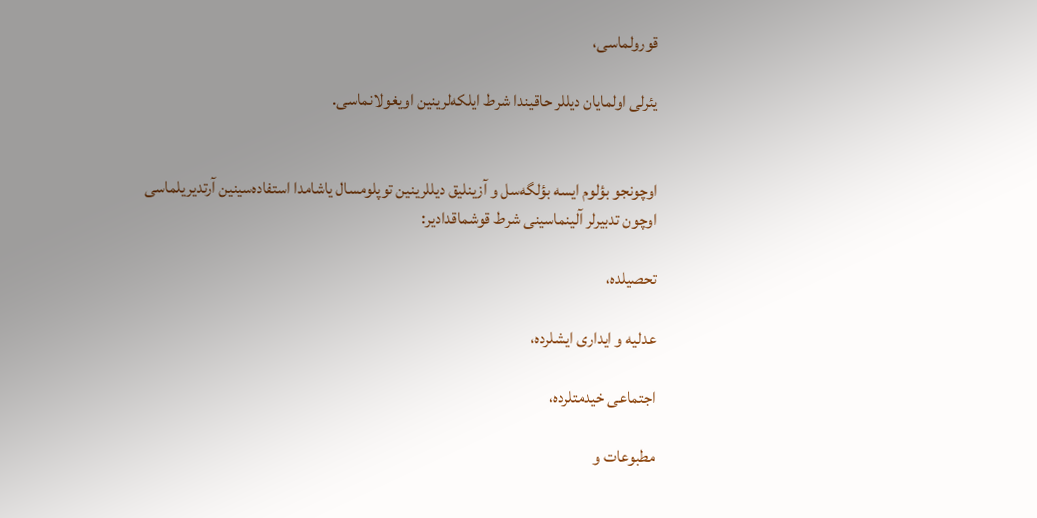قورولماسی،

یئرلی اولمایان دیللر حاقیندا شرط ایلکه‌لرینین اویغولانماسی.


اوچونجو بؤلوم ایسه بؤلگه‌سل و آزینلیق دیللرینین توپلومسال یاشامدا استفاده‌سینین آرتدیریلماسی اوچون تدبیرلر آلینماسینی شرط قوشماقدا‌دیر:

تحصیلده،

عدلیه و ایداری ایشلرده،

اجتماعی خیدمتلرده،

مطبوعات و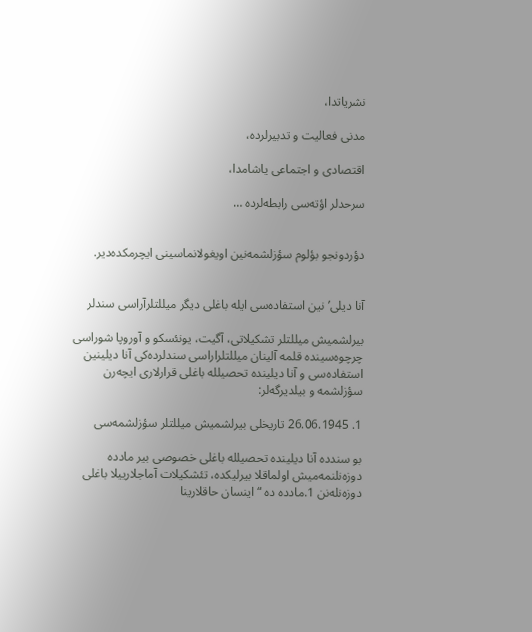نشریاتدا،

مدنی فعالیت و تدبیرلرده،

اقتصادی و اجتماعی یاشامدا،

سرحدلر اؤته‌سی رابطه‌لرده …


دؤردونجو بؤلوم سؤزلشمه‌نین اویغولانماسینی ایچرمکده‌دیر.


آنا دیلی’نین استفاده‌سی ایله باغلی دیگر میللتلرآراسی سندلر

بیرلشمیش میللتلر تشکیلاتی، آگیت، یونئسکو و آوروپا شوراسی چرچوه‌سینده قلمه آلینان میللتلراراسی سندلرده‌کی آنا دیلینین استفاده‌سی و آنا دیلینده تحصیلله باغلی قرارلاری ایچه‌رن سؤزلشمه و بیلدیرگه‌لر:

1. 26.06.1945 تاریخلی بیرلشمیش میللتلر سؤزلشمه‌سی

بو سندده آنا دیلینده تحصیلله باغلی خصوصی بیر مادده دوزه‌نلنمه‌میش اولماقلا بیرلیکده، تئشکیلات آماجلارییلا باغلی دوزه‌نله‌نن 1.مادده ده “اینسان حاقلارینا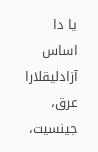یا دا اساس آزادلیقلارا عرق، جینسیت،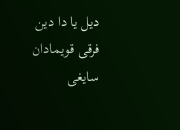دیل یا دا دین فرقی قویما‌دان سایغی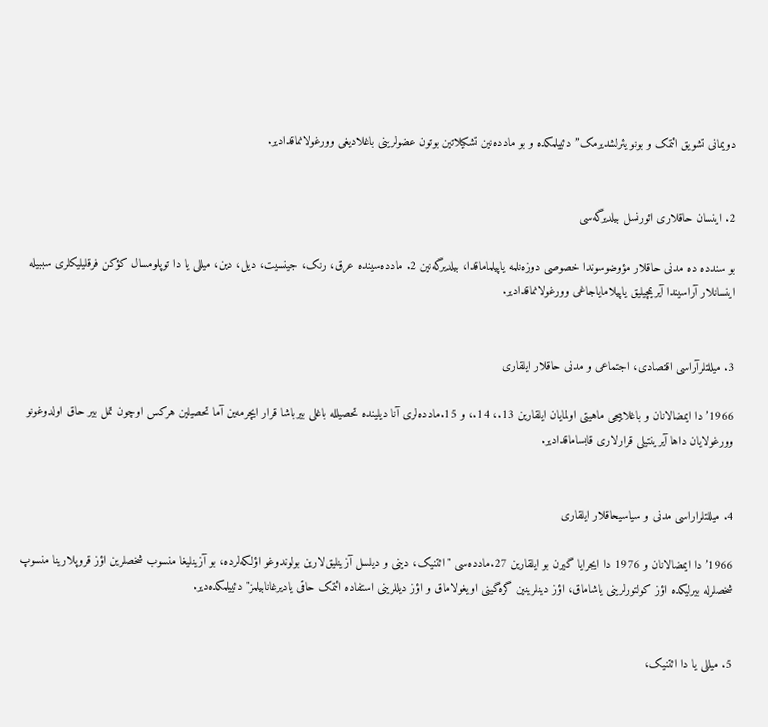دویمانی تشویق ائتمک و بونو یئرلشدیرمک” دئییلمکده و بو مادده‌نین تشکیلاتین بوتون عضولرینی باغلادیغی وورغولانماقدا‌دیر.


2. اینسان حاقلاری ائورنسل بیلدیرگه‌سی

بو سندده ده مدنی حاقلار مؤوضوسوندا خصوصی دوزه‌نلمه یاپیلماماقدا، بیلدیرگه‌نین 2. مادده‌سینده عرق، رنک، جینسیت، دیل، دین، میللی یا دا توپلومسال کؤکن فرقلیلیکلری سببیله اینسانلار آراسیندا آیریمچیلیق یاپیلامایاجاغی وورغولانماقدا‌دیر.


3. میللتلرآراسی اقتصادی، اجتماعی و مدنی حاقلار ایلقاری

1966’دا ایمضا‌لانان و باغلاییجی ماهیتی اولمایان ایلقارین 13.، 14.، و 15.مادده‌لری آنا دیلینده تحصیلله باغلی بیرباشا قرار ایچرمه‌ین آما تحصیلین هرکس اوچون تمل بیر حاق اولدوغونو وورغولایان داها آیرینتیلی قرارلاری قابساماقدا‌دیر.


4. میللتلراراسی مدنی و سیاسیحاقلار ایلقاری

1966’دا ایمضا‌لانان و 1976 دا ایجرایا گیرن بو ایلقارین 27.مادد‌ه‌سی "ائتنیک، دینی و دیلسل آزینلیق‌لارین بولوندوغو اؤلکه‌لرده، بو آزینلیغا منسوب شخصلرین اؤز قروپلارینا منسوپ شخصلرله بیرلیکده اؤز کولتورلرینی یاشاماق، اؤز دینلرینین گره‌گینی اویغولاماق و اؤز دیللرینی استفاده ائتمک حاقی یادیرغانابیلمز" دئییلمکده‌دیر.


5. میللی یا دا ائتنیک،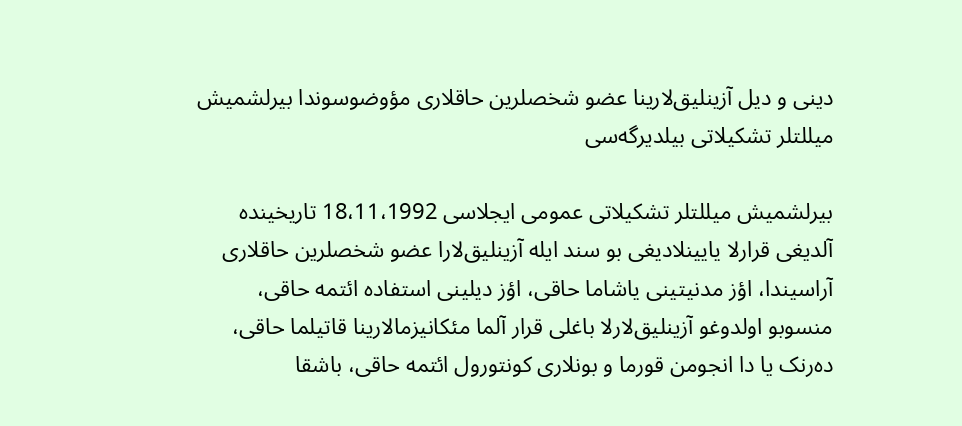دینی و دیل آزینلیق‌لارینا عضو شخصلرین حاقلاری مؤوضوسوندا بیرلشمیش میللتلر تشکیلاتی بیلدیرگه‌سی

بیرلشمیش میللتلر تشکیلاتی عمومی ایجلاسی 18،11،1992 تاریخینده آلدیغی قرارلا یایینلادیغی بو سند ایله آزینلیق‌لارا عضو شخصلرین حاقلاری آراسیندا، اؤز مدنیتینی یاشاما حاقی، اؤز دیلینی استفاده ائتمه حاقی، منسوبو اولدوغو آزینلیق‌لارلا باغلی قرار آلما مئکانیزما‌لارینا قاتیلما حاقی، ده‌رنک یا دا انجومن قورما و بونلاری کونتورول ائتمه حاقی، باشقا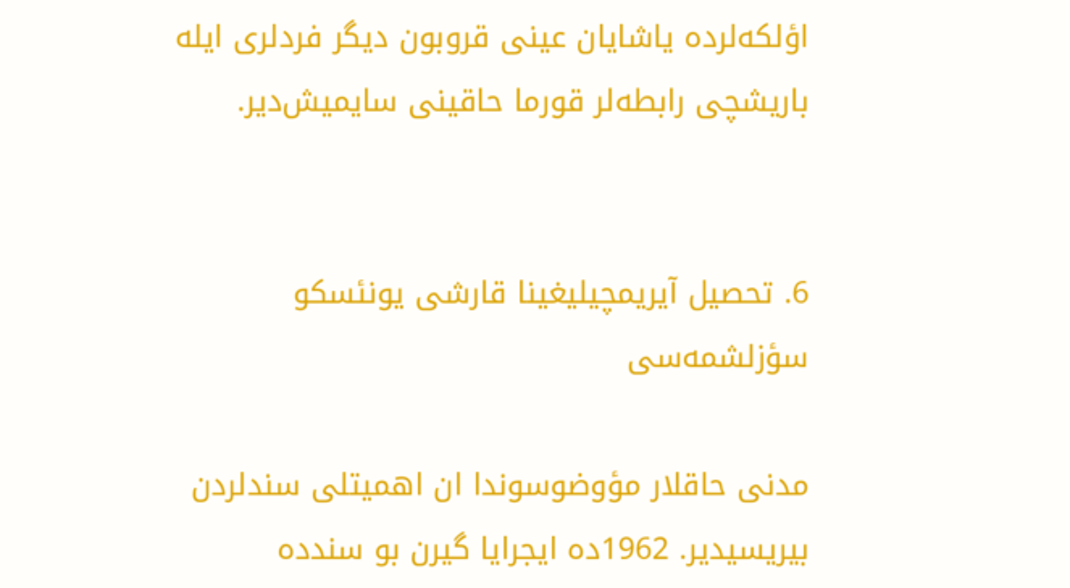اؤلکه‌لرده یاشایان عینی قروبون دیگر فردلری ایله باریشچی رابطه‌لر قورما حاقینی سایمیش‌دیر.


6. تحصیل آیریمچیلیغینا قارشی یونئسکو سؤزلشمه‌سی

مدنی حاقلار مؤوضوسوندا ان اهمیتلی سندلردن بیریسیدیر. 1962ده ایجرایا گیرن بو سندده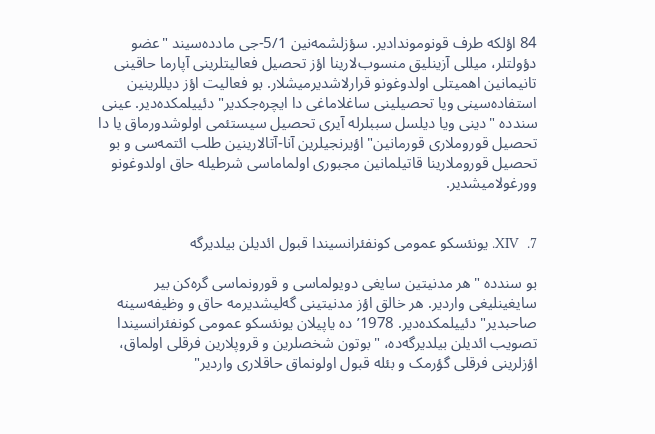84 اؤلکه طرف قونوموندا‌دیر. سؤزلشمه‌نین 5/1-جی مادده‌سیند "عضو دؤولتلر، میللی آزینلیق منسوب‌لارینا اؤز تحصیل فعالیتلرینی آپارما حاقینی تانیمانین اهمیتلی اولدوغونو قرارلاشدیرمیشلار. بو فعالیت اؤز دیللرینین استفاده‌سینی ویا تحصیلینی ساغلاماغی دا ایچره‌جکدیر" دئییلمکده‌دیر. عینی سندده "دینی ویا دیلسل سببلرله آیری تحصیل سیستئمی اولوشدورماق یا دا تحصیل قوروملاری قورمانین" اؤیرنجیلرین آنا-آتا‌لارینین طلب ائتمه‌سی و بو تحصیل قوروملارینا قاتیلمانین مجبوری اولماماسی شرطیله حاق اولدوغونو وورغولامیشدیر.


7.  XIV. یونئسکو عمومی کونفئرانسیندا قبول ائدیلن بیلدیرگه

بو سندده "هر مدنیتین سایغی دویولماسی و قورونماسی گره‌کن بیر سایغینلیغی واردیر. هر خالق اؤز مدنیتینی گه‌لیشدیرمه حاق و وظیفه‌سینه صاحبدیر" دئییلمکده‌دیر. 1978’ده یاپیلان یونئسکو عمومی کونفئرانسیندا تصویب ائدیلن بیلدیرگه‌ده، "بوتون شخصلرین و قروپلارین فرقلی اولماق، اؤزلرینی فرقلی گؤرمک و بئله قبول اولونماق حاقلاری واردیر"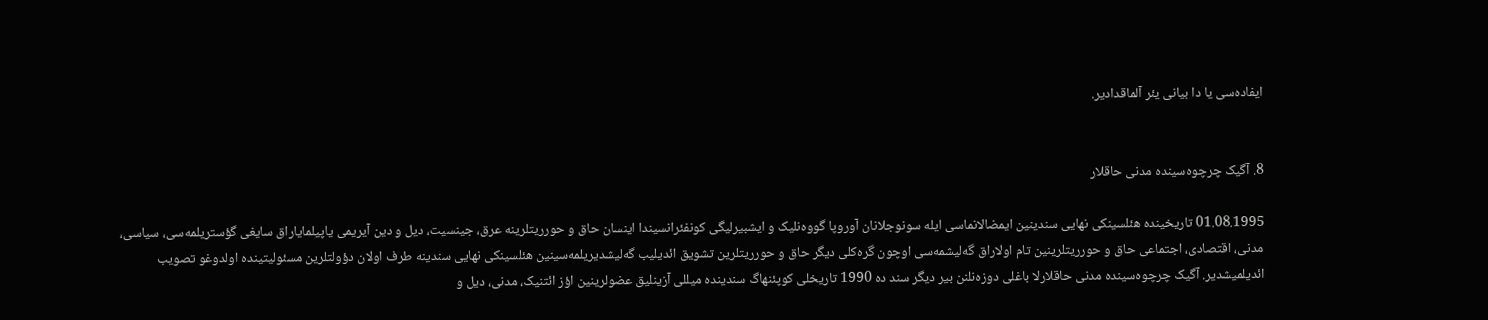ایفاده‌سی یا دا بیانی یئر آلماقدا‌دیر.


8. آگیک چرچوه‌سینده مدنی حاقلار

01.08.1995 تاریخینده هئلسینکی نهایی سندینین ایمضالانماسی ایله سونوجلانان آوروپا گووه‌نلیک و ایشبیرلیگی کونفئرانسیندا اینسان حاق و حورریتلرینه عرق، جینسیت، دیل و دین آیریمی یاپیلمایا‌راق سایغی گؤستریلمه‌سی، سیاسی، مدنی، اقتصادی، اجتماعی حاق و حورریتلرینین تام اولا‌راق گه‌لیشمه‌‌سی اوچون گره‌کلی دیگر حاق و حورریتلرین تشویق ائدیلیب گه‌لیشدیریلمه‌سینین هئلسینکی نهایی سندینه طرف اولان دؤولتلرین مسئولیتینده اولدوغو تصویب ائدیلمیشدیر. آگیک چرچوه‌سینده مدنی حاقلارلا باغلی دوزه‌نلنن بیر دیگر سند ده 1990 تاریخلی کوپئنهاگ سندینده میللی آزینلیق عضولرینین اؤز ائتنیک، مدنی، دیل و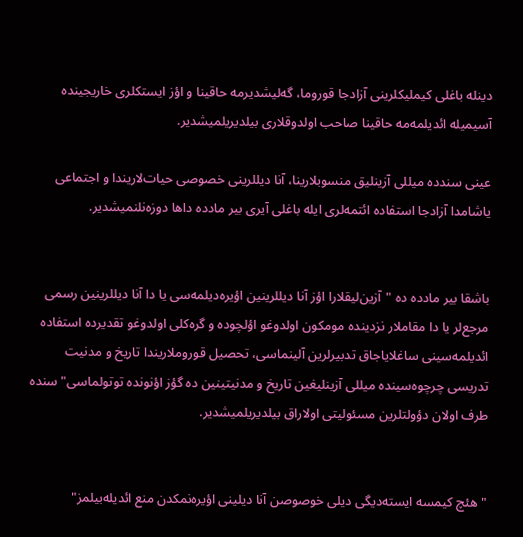دینله باغلی کیملیکلرینی آزادجا قوروما، گه‌لیشدیرمه حاقینا و اؤز ایستکلری خاریجینده آسیمیله ائدیلمه‌مه حاقینا صاحب اولدوقلاری بیلدیریلمیشدیر.

عینی سندده میللی آزینلیق منسوبلارینا، آنا دیللرینی خصوصی حیات‌لاریندا و اجتماعی یاشامدا آزادجا استفاده ائتمه‌لری ایله باغلی آیری بیر مادده داها دوزه‌نلنمیشدیر.


باشقا بیر مادده ده "آزین‌لیقلارا اؤز آنا دیللرینین اؤیره‌دیلمه‌سی یا دا آنا دیللرینین رسمی مرجع‌لر یا دا مقاملار نزدینده مومکون اولدوغو اؤلچوده و گره‌کلی اولدوغو تقدیرده استفاده ائدیلمه‌سینی ساغلایا‌جاق تدبیرلرین آلینماسی، تحصیل قوروملاریندا تاریخ و مدنیت تدریسی چرچوه‌سینده میللی آزینلیغین تاریخ و مدنیتینین ده گؤز اؤنونده توتولماسی" سنده طرف اولان دؤولتلرین مسئولیتی اولاراق بیلدیریلمیشدیر.


"هئچ کیمسه ایسته‌دیگی دیلی خوصوصن آنا دیلینی اؤیره‌نمکدن منع ائدیله‌بیلمز"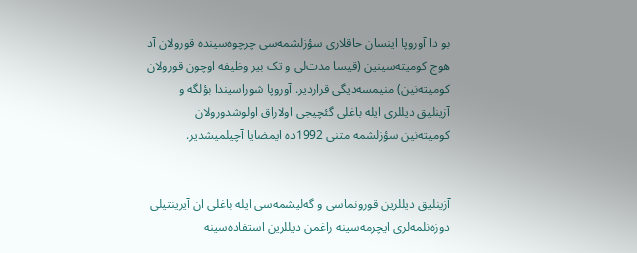بو دا آوروپا اینسان حاقلاری سؤزلشمه‌سی چرچوه‌سینده قورولان آد هوج کومیته‌سینین (قیسا مدت‌لی و تک بیر وظیفه اوچون قورولان کومیته‌نین) منیمسه‌دیگی قراردیر. آوروپا شوراسیندا بؤلگه و آزینلیق دیللری ایله باغلی گئچیجی اولاراق اولوشدورولان کومیته‌نین سؤزلشمه متنی 1992ده ایمضایا آچیلمیشدیر.


آزینلیق دیللرین قورونماسی و گه‌لیشمه‌سی ایله باغلی ان آیرینتیلی دوزه‌نلمه‌لری ایچرمه‌سینه راغمن دیللرین استفاده‌سینه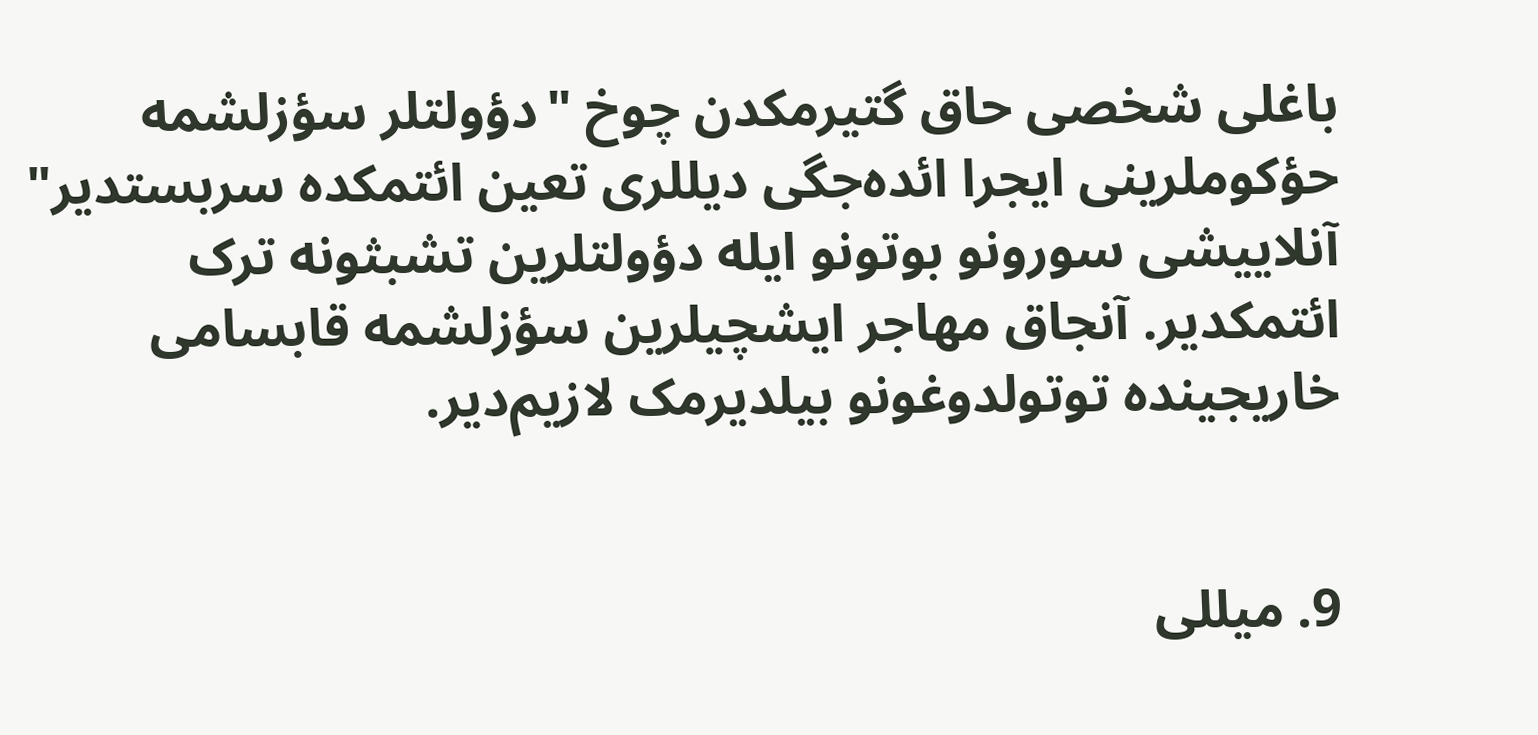باغلی شخصی حاق گتیرمکدن چوخ "دؤولتلر سؤزلشمه حؤکوملرینی ایجرا ائده‌جگی دیللری تعین ائتمکده سربستدیر" آنلاییشی سورونو بوتونو ایله دؤولتلرین تشبثونه ترک ائتمکدیر. آنجاق مهاجر ایشچیلرین سؤزلشمه قابسامی خاریجینده توتولدوغونو بیلدیرمک لازیم‌دیر.


9. میللی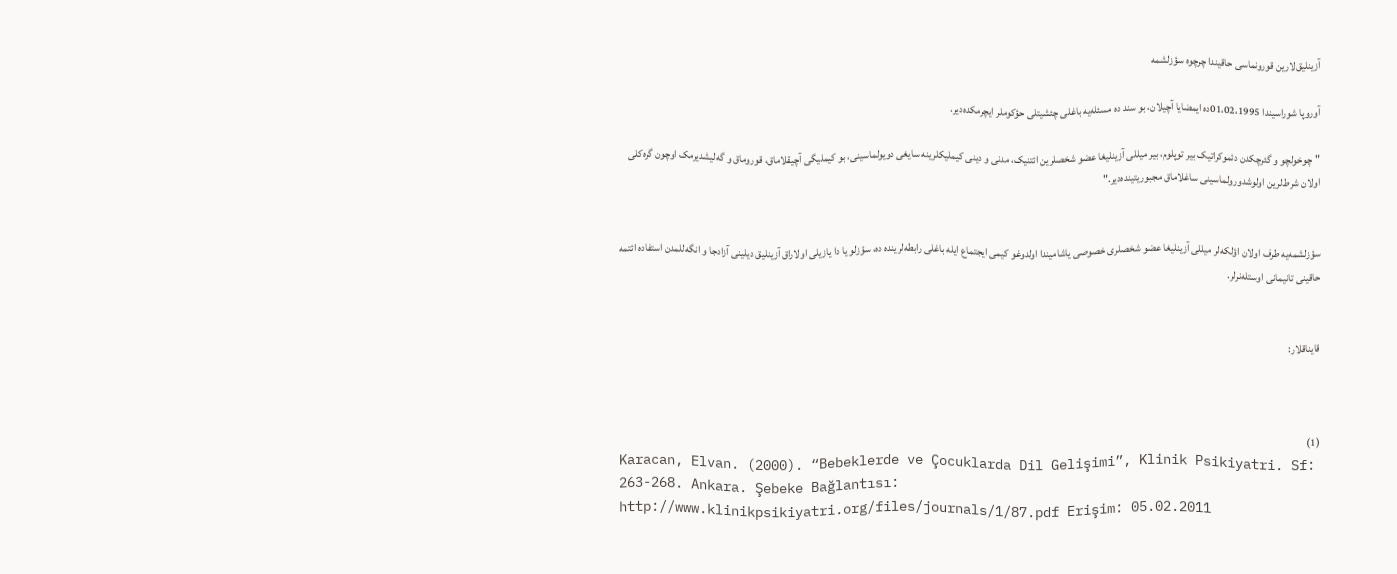آزینلیق‌لارین قورونماسی حاقیندا چرچوه سؤزلشمه

آوروپا شوراسیندا 01،02،1995ده ایمضایا آچیلان، بو سند ده مسئله‌یه باغلی چئشیتلی حؤکوملر ایچرمکده‌‌دیر.

"چوخولچو و گئرچکدن دئموکراتیک بیر توپلوم، بیر میللی آزینلیغا عضو شخصلرین ائتنیک، مدنی و دینی کیملیکلرینه سایغی دویولماسینی، بو کیملیگی آچیقلاماق، قوروماق و گه‌لیشدیرمک اوچون گره‌کلی اولان شرط‌لرین اولوشدورولماسینی ساغلاماق مجبوریتینده‌دیر."


سؤزلشمه‌یه طرف اولان اؤلکه‌لر میللی آزینلیغا عضو شخصلری خصوصی یاشامیندا اولدوغو کیمی ایجتماع ایله باغلی رابطه‌لرینده ده، سؤزلو یا دا یازیلی اولا‌راق آزینلیق دیلینی آزادجا و انگه‌للمدن استفاده ائتمه حاقینی تانیمانی اوستله‌نرلر.


قایناقلار:



(1)
Karacan, Elvan. (2000). “Bebeklerde ve Çocuklarda Dil Gelişimi”, Klinik Psikiyatri. Sf: 263-268. Ankara. Şebeke Bağlantısı: http://www.klinikpsikiyatri.org/files/journals/1/87.pdf Erişim: 05.02.2011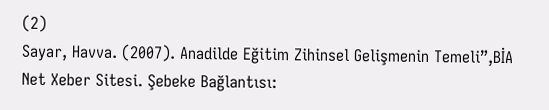(2)
Sayar, Havva. (2007). Anadilde Eğitim Zihinsel Gelişmenin Temeli”,BİA Net Xeber Sitesi. Şebeke Bağlantısı: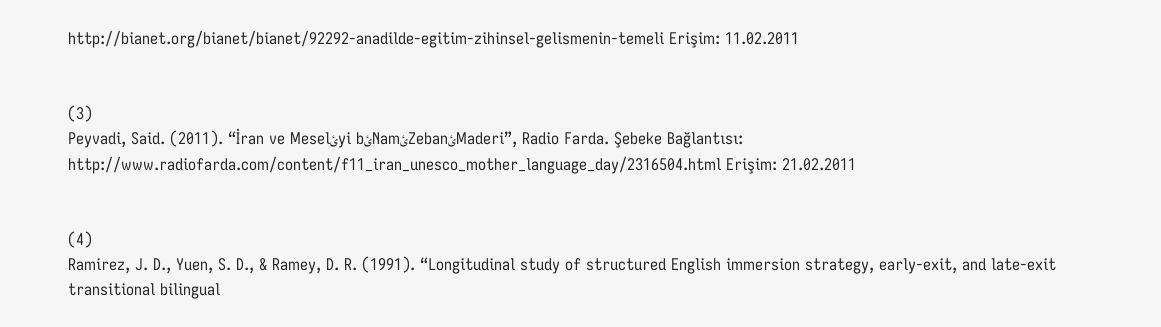http://bianet.org/bianet/bianet/92292-anadilde-egitim-zihinsel-gelismenin-temeli Erişim: 11.02.2011


(3)
Peyvadi, Said. (2011). “İran ve Meselئyi bئNamئZebanئMaderi”, Radio Farda. Şebeke Bağlantısı: http://www.radiofarda.com/content/f11_iran_unesco_mother_language_day/2316504.html Erişim: 21.02.2011


(4)
Ramirez, J. D., Yuen, S. D., & Ramey, D. R. (1991). “Longitudinal study of structured English immersion strategy, early-exit, and late-exit transitional bilingual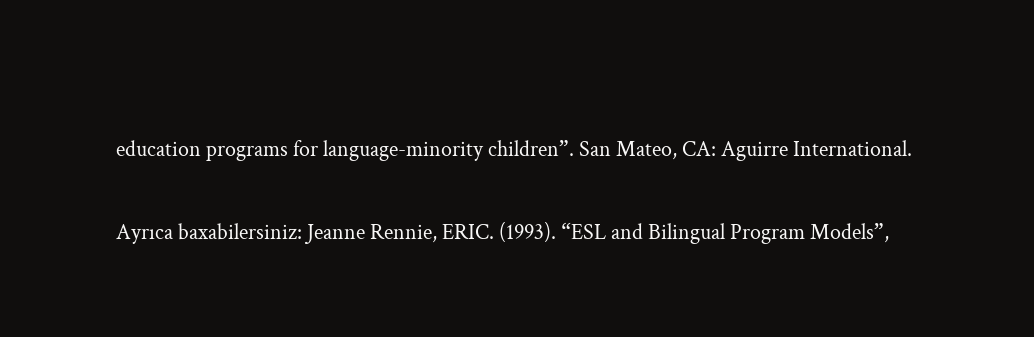education programs for language-minority children”. San Mateo, CA: Aguirre International.

Ayrıca baxabilersiniz: Jeanne Rennie, ERIC. (1993). “ESL and Bilingual Program Models”,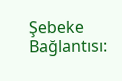Şebeke Bağlantısı: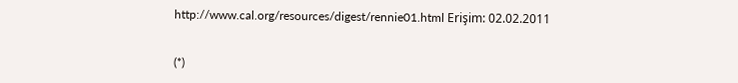http://www.cal.org/resources/digest/rennie01.html Erişim: 02.02.2011


(*)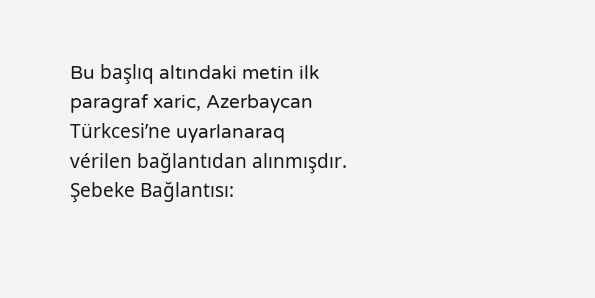Bu başlıq altındaki metin ilk paragraf xaric, Azerbaycan Türkcesi’ne uyarlanaraq vérilen bağlantıdan alınmışdır. Şebeke Bağlantısı: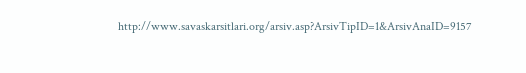http://www.savaskarsitlari.org/arsiv.asp?ArsivTipID=1&ArsivAnaID=9157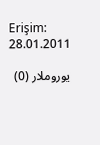Erişim: 28.01.2011

یوروملار (0)